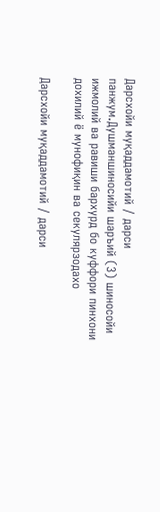Дарсхойи муқаддамотий / дарси панжум.Душманшиносийи шаръий (3) шиносойи ижмолий ва равиши бархурд бо куффори пинхони дохилий ё мунофиқин ва секулярзодахо

Дарсхойи муқаддамотий / дарси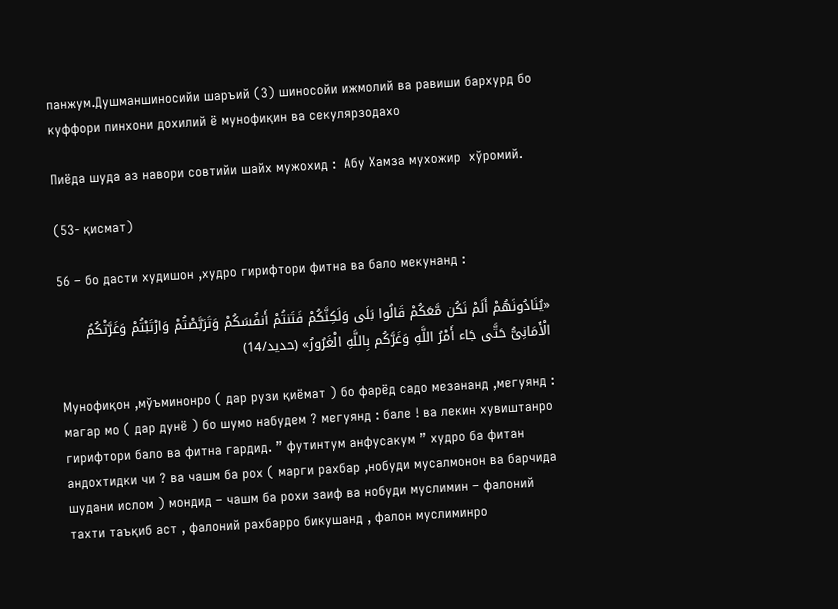панжум.Душманшиносийи шаръий (3) шиносойи ижмолий ва равиши бархурд бо куффори пинхони дохилий ё мунофиқин ва секулярзодахо

Пиёда шуда аз навори совтийи шайх мужохид :  Абу Хамза мухожир  хўромий.

(53- қисмат)

56 – бо дасти худишон ,худро гирифтори фитна ва бало мекунанд :

«یُنَادُونَهُمْ أَلَمْ نَکُن مَّعَکُمْ قَالُوا بَلَى وَلَکِنَّکُمْ فَتَنتُمْ أَنفُسَکُمْ وَتَرَبَّصْتُمْ وَارْتَبْتُمْ وَغَرَّتْکُمُ الْأَمَانِیُّ حَتَّى جَاء أَمْرُ اللَّهِ وَغَرَّکُم بِاللَّهِ الْغَرُورُ» (حدید/14)

Мунофиқон ,мўъминонро ( дар рузи қиёмат ) бо фарёд садо мезананд ,мегуянд : магар мо ( дар дунё ) бо шумо набудем ? мегуянд : бале ! ва лекин хувиштанро гирифтори бало ва фитна гардид. ” футинтум анфусакум ” худро ба фитан андохтидки чи ? ва чашм ба рох ( марги рахбар ,нобуди мусалмонон ва барчида шудани ислом ) мондид – чашм ба рохи заиф ва нобуди муслимин – фалоний  тахти таъқиб аст , фалоний рахбарро бикушанд , фалон муслиминро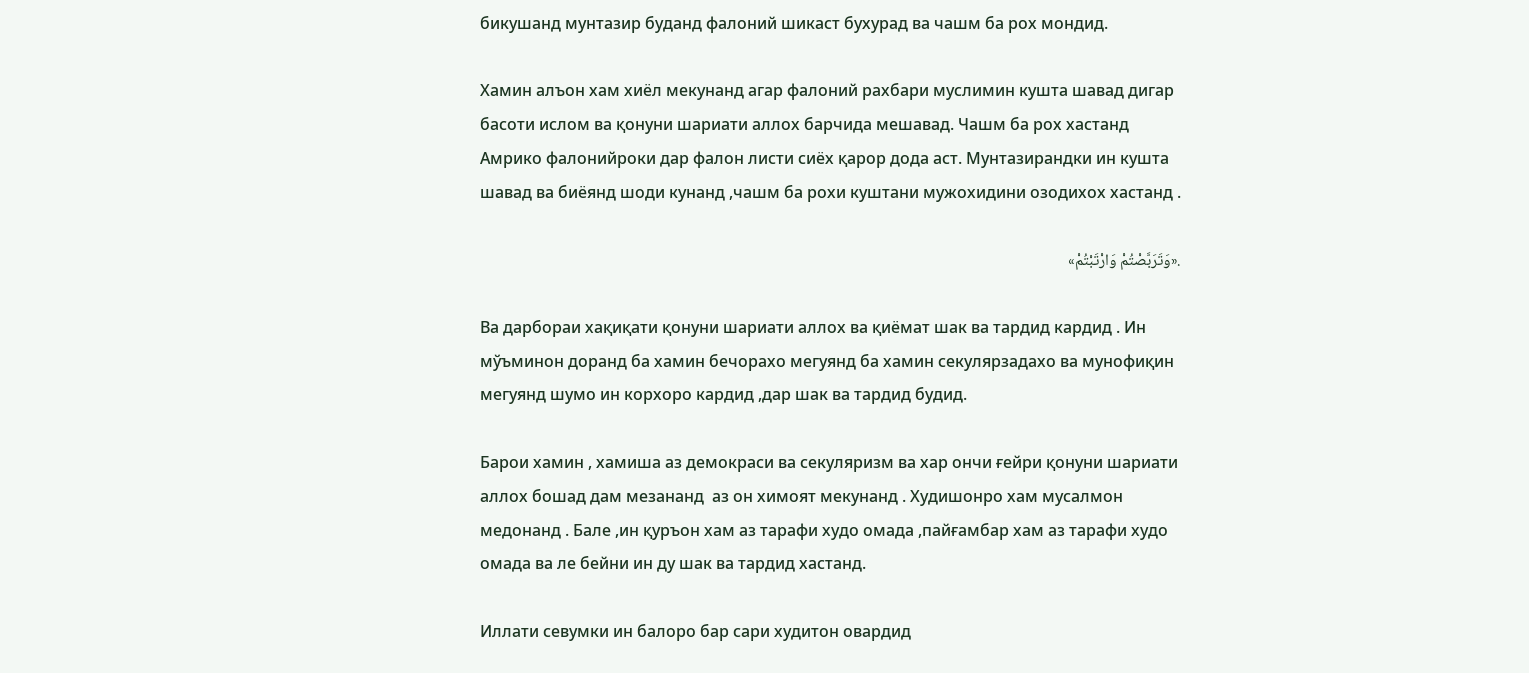бикушанд мунтазир буданд фалоний шикаст бухурад ва чашм ба рох мондид.

Хамин алъон хам хиёл мекунанд агар фалоний рахбари муслимин кушта шавад дигар басоти ислом ва қонуни шариати аллох барчида мешавад. Чашм ба рох хастанд Амрико фалонийроки дар фалон листи сиёх қарор дода аст. Мунтазирандки ин кушта шавад ва биёянд шоди кунанд ,чашм ба рохи куштани мужохидини озодихох хастанд .

.«وَتَرَبَّصْتُمْ وَارْتَبْتُمْ»

Ва дарбораи хақиқати қонуни шариати аллох ва қиёмат шак ва тардид кардид . Ин мўъминон доранд ба хамин бечорахо мегуянд ба хамин секулярзадахо ва мунофиқин мегуянд шумо ин корхоро кардид ,дар шак ва тардид будид.

Барои хамин , хамиша аз демокраси ва секуляризм ва хар ончи ғейри қонуни шариати аллох бошад дам мезананд  аз он химоят мекунанд . Худишонро хам мусалмон медонанд . Бале ,ин қуръон хам аз тарафи худо омада ,пайғамбар хам аз тарафи худо омада ва ле бейни ин ду шак ва тардид хастанд.

Иллати севумки ин балоро бар сари худитон овардид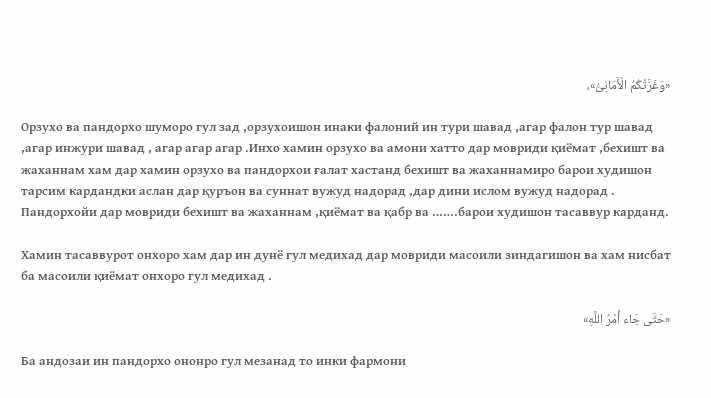«وَغَرَّتْکُمُ الْأَمَانِیُّ»،

Орзухо ва пандорхо шуморо гул зад ,орзухоишон инаки фалоний ин тури шавад ,агар фалон тур шавад ,агар инжури шавад , агар агар агар .Инхо хамин орзухо ва амони хатто дар мовриди қиёмат ,бехишт ва жаханнам хам дар хамин орзухо ва пандорхои ғалат хастанд бехишт ва жаханнамиро барои худишон тарсим кардандки аслан дар қуръон ва суннат вужуд надорад ,дар дини ислом вужуд надорад . Пандорхойи дар мовриди бехишт ва жаханнам ,қиёмат ва қабр ва …….барои худишон тасаввур карданд.

Хамин тасаввурот онхоро хам дар ин дунё гул медихад дар мовриди масоили зиндагишон ва хам нисбат ба масоили қиёмат онхоро гул медихад .

«حَتَّى جَاء أَمْرُ اللَّهِ»

Ба андозаи ин пандорхо ононро гул мезанад то инки фармони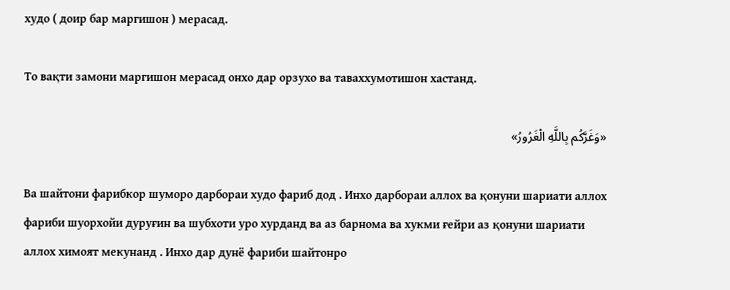худо ( доир бар маргишон ) мерасад.

То вақти замони маргишон мерасад онхо дар орзухо ва таваххумотишон хастанд.

«وَغَرَّکُم بِاللَّهِ الْغَرُورُ»

Ва шайтони фарибкор шуморо дарбораи худо фариб дод . Инхо дарбораи аллох ва қонуни шариати аллох фариби шуорхойи дуруғин ва шубхоти уро хурданд ва аз барнома ва хукми ғейри аз қонуни шариати аллох химоят мекунанд . Инхо дар дунё фариби шайтонро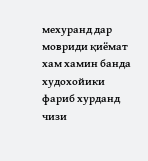мехуранд дар мовриди қиёмат хам хамин банда худохойики фариб хурданд чизи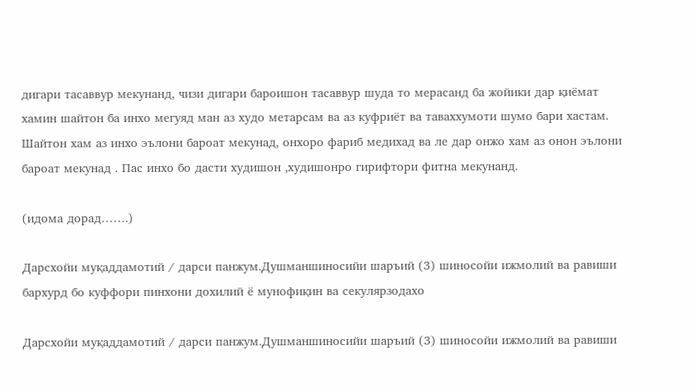дигари тасаввур мекунанд, чизи дигари бароишон тасаввур шуда то мерасанд ба жойики дар қиёмат хамин шайтон ба инхо мегуяд ман аз худо метарсам ва аз куфриёт ва таваххумоти шумо бари хастам. Шайтон хам аз инхо эълони бароат мекунад, онхоро фариб медихад ва ле дар онжо хам аз онон эълони бароат мекунад . Пас инхо бо дасти худишон ,худишонро гирифтори фитна мекунанд.

(идома дорад…….)

Дарсхойи муқаддамотий / дарси панжум.Душманшиносийи шаръий (3) шиносойи ижмолий ва равиши бархурд бо куффори пинхони дохилий ё мунофиқин ва секулярзодахо

Дарсхойи муқаддамотий / дарси панжум.Душманшиносийи шаръий (3) шиносойи ижмолий ва равиши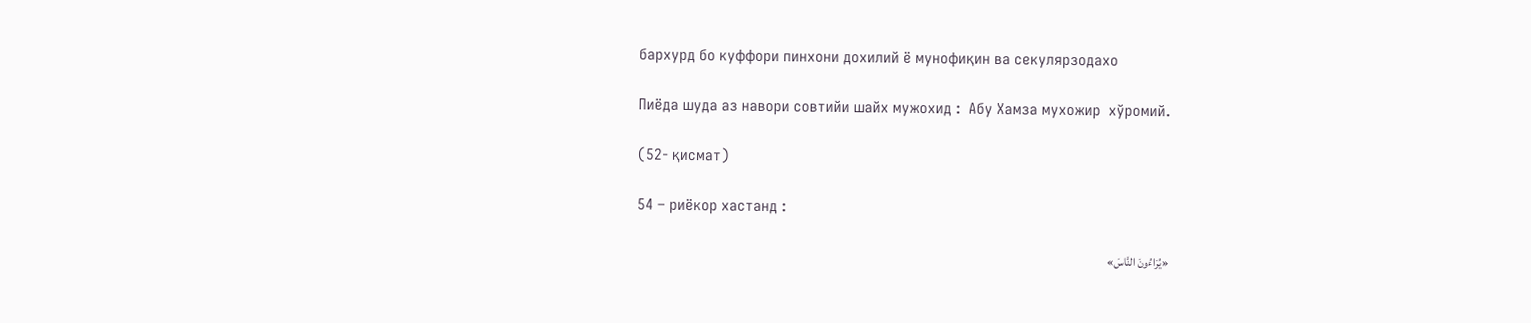бархурд бо куффори пинхони дохилий ё мунофиқин ва секулярзодахо

Пиёда шуда аз навори совтийи шайх мужохид :  Абу Хамза мухожир  хўромий.

(52- қисмат)

54 – риёкор хастанд :

«يُرَاءُونَ النَّاسَ»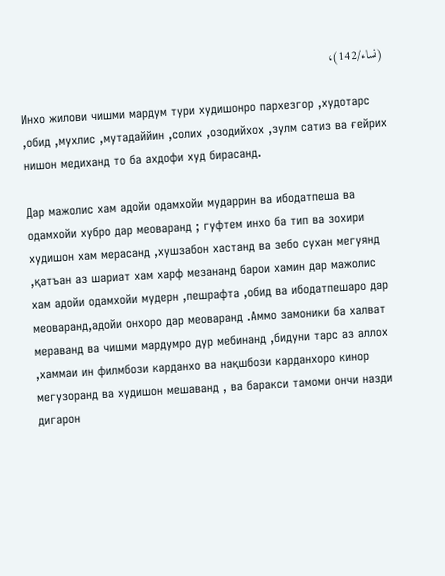(نساء/142)،

Инхо жилови чишми мардум тури худишонро пархезгор ,худотарс ,обид ,мухлис ,мутадаййин ,солих ,озодийхох ,зулм сатиз ва ғейрих нишон медиханд то ба ахдофи худ бирасанд.

Дар мажолис хам адойи одамхойи мударрин ва ибодатпеша ва одамхойи хубро дар меоваранд ; гуфтем инхо ба тип ва зохири худишон хам мерасанд ,хушзабон хастанд ва зебо сухан мегуянд ,қатъан аз шариат хам харф мезананд барои хамин дар мажолис хам адойи одамхойи мудерн ,пешрафта ,обид ва ибодатпешаро дар меоваранд,адойи онхоро дар меоваранд .Аммо замоники ба халват мераванд ва чишми мардумро дур мебинанд ,бидуни тарс аз аллох ,хаммаи ин филмбози карданхо ва нақшбози карданхоро кинор мегузоранд ва худишон мешаванд , ва баракси тамоми ончи назди дигарон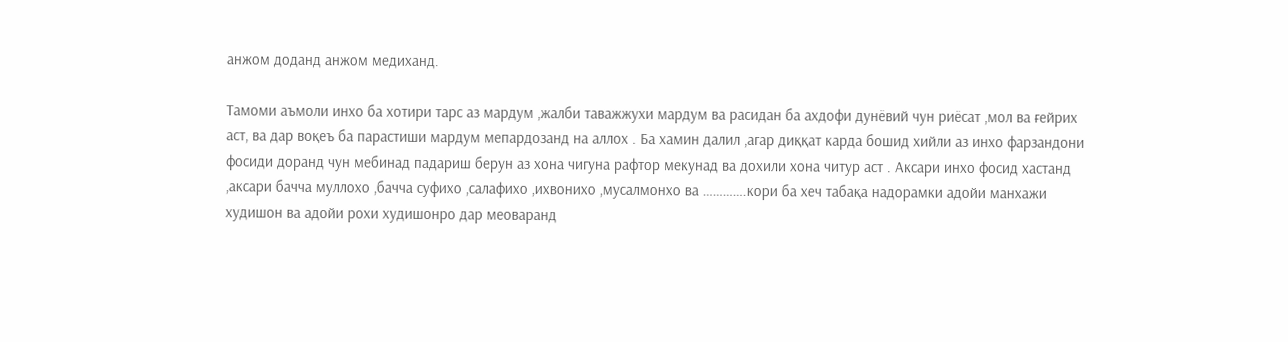анжом доданд анжом медиханд.

Тамоми аъмоли инхо ба хотири тарс аз мардум ,жалби таважжухи мардум ва расидан ба ахдофи дунёвий чун риёсат ,мол ва ғейрих аст, ва дар воқеъ ба парастиши мардум мепардозанд на аллох . Ба хамин далил ,агар диққат карда бошид хийли аз инхо фарзандони фосиди доранд чун мебинад падариш берун аз хона чигуна рафтор мекунад ва дохили хона читур аст . Аксари инхо фосид хастанд ,аксари бачча муллохо ,бачча суфихо ,салафихо ,ихвонихо ,мусалмонхо ва ………….кори ба хеч табақа надорамки адойи манхажи худишон ва адойи рохи худишонро дар меоваранд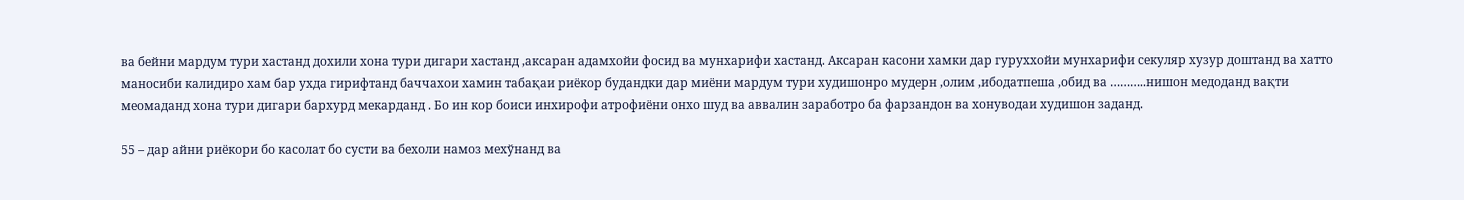ва бейни мардум тури хастанд дохили хона тури дигари хастанд ,аксаран адамхойи фосид ва мунхарифи хастанд. Аксаран касони хамки дар гуруххойи мунхарифи секуляр хузур доштанд ва хатто маносиби калидиро хам бар ухда гирифтанд баччахои хамин табақаи риёкор будандки дар миёни мардум тури худишонро мудерн ,олим ,ибодатпеша ,обид ва ………..нишон медоданд вақти меомаданд хона тури дигари бархурд мекарданд . Бо ин кор боиси инхирофи атрофиёни онхо шуд ва аввалин заработро ба фарзандон ва хонуводаи худишон заданд.

55 – дар айни риёкори бо касолат бо сусти ва бехоли намоз мехўнанд ва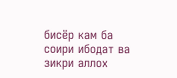бисёр кам ба соири ибодат ва зикри аллох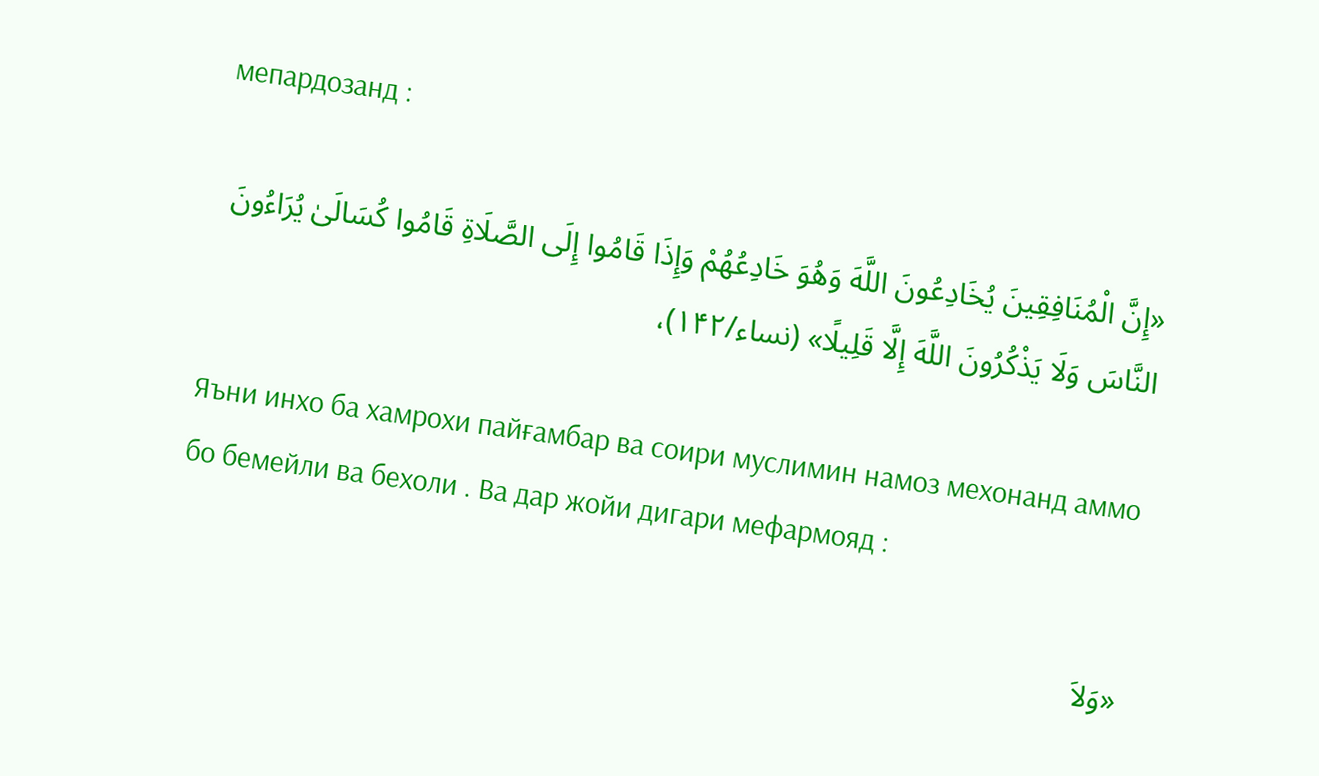мепардозанд :

«إِنَّ الْمُنَافِقِينَ يُخَادِعُونَ اللَّهَ وَهُوَ خَادِعُهُمْ وَإِذَا قَامُوا إِلَى الصَّلَاةِ قَامُوا كُسَالَىٰ يُرَاءُونَ النَّاسَ وَلَا يَذْكُرُونَ اللَّهَ إِلَّا قَلِيلًا» (نساء/۱۴۲)،

Яъни инхо ба хамрохи пайғамбар ва соири муслимин намоз мехонанд аммо бо бемейли ва бехоли . Ва дар жойи дигари мефармояд :

«وَلاَ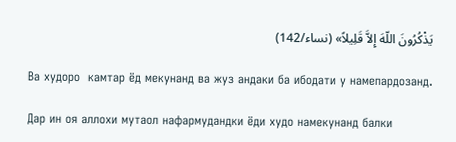يَذْكُرُونَ اللّهَ إِلاَّ قَلِيلاً» (نساء/142)

Ва худоро  камтар ёд мекунанд ва жуз андаки ба ибодати у намепардозанд.

Дар ин оя аллохи мутаол нафармудандки ёди худо намекунанд балки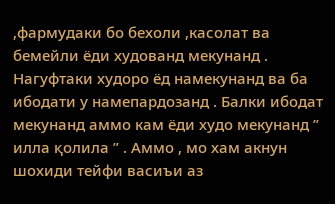,фармудаки бо бехоли ,касолат ва бемейли ёди худованд мекунанд . Нагуфтаки худоро ёд намекунанд ва ба ибодати у намепардозанд . Балки ибодат мекунанд аммо кам ёди худо мекунанд ” илла қолила ” . Аммо , мо хам акнун шохиди тейфи васиъи аз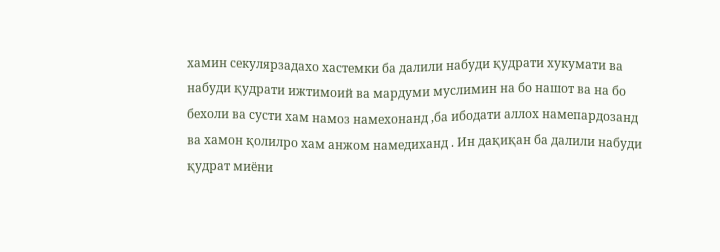хамин секулярзадахо хастемки ба далили набуди қудрати хукумати ва набуди қудрати ижтимоий ва мардуми муслимин на бо нашот ва на бо бехоли ва сусти хам намоз намехонанд ,ба ибодати аллох намепардозанд ва хамон қолилро хам анжом намедиханд . Ин дақиқан ба далили набуди қудрат миёни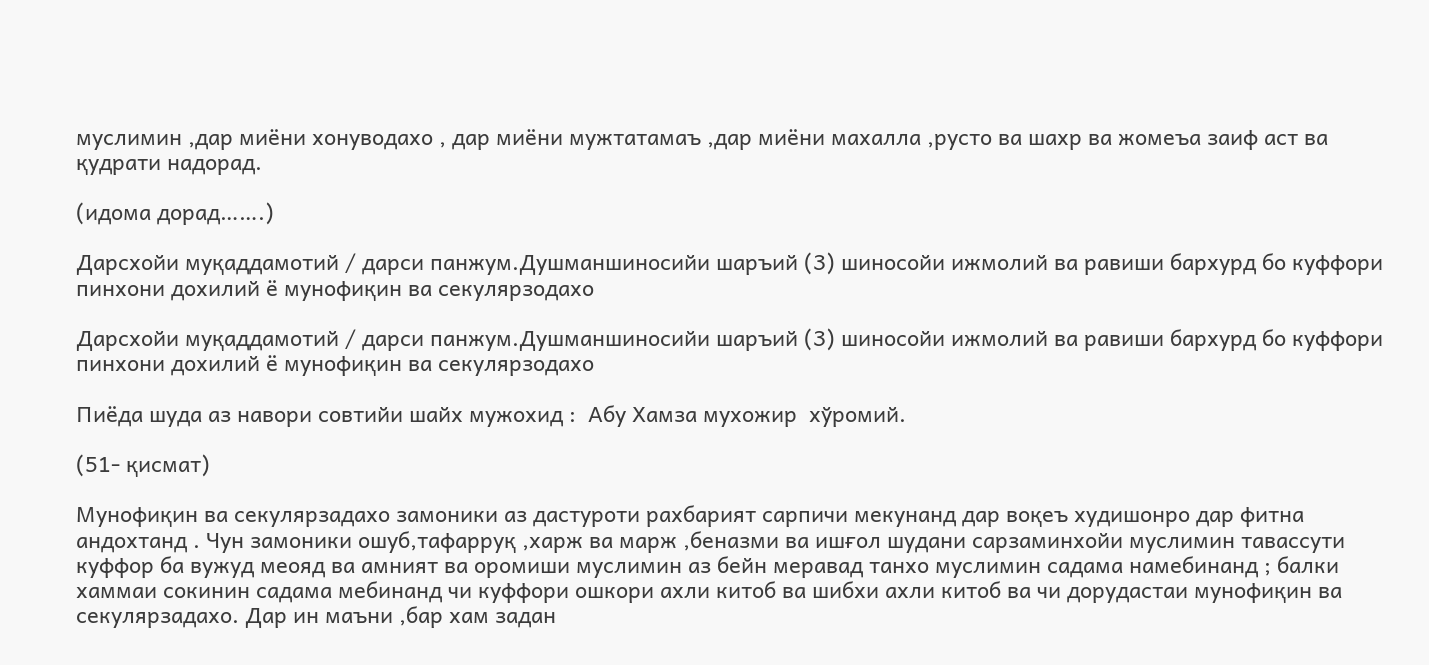муслимин ,дар миёни хонуводахо , дар миёни мужтатамаъ ,дар миёни махалла ,русто ва шахр ва жомеъа заиф аст ва қудрати надорад.

(идома дорад…….)

Дарсхойи муқаддамотий / дарси панжум.Душманшиносийи шаръий (3) шиносойи ижмолий ва равиши бархурд бо куффори пинхони дохилий ё мунофиқин ва секулярзодахо

Дарсхойи муқаддамотий / дарси панжум.Душманшиносийи шаръий (3) шиносойи ижмолий ва равиши бархурд бо куффори пинхони дохилий ё мунофиқин ва секулярзодахо

Пиёда шуда аз навори совтийи шайх мужохид :  Абу Хамза мухожир  хўромий.

(51- қисмат)

Мунофиқин ва секулярзадахо замоники аз дастуроти рахбарият сарпичи мекунанд дар воқеъ худишонро дар фитна андохтанд . Чун замоники ошуб,тафарруқ ,харж ва марж ,беназми ва ишғол шудани сарзаминхойи муслимин тавассути куффор ба вужуд меояд ва амният ва оромиши муслимин аз бейн меравад танхо муслимин садама намебинанд ; балки хаммаи сокинин садама мебинанд чи куффори ошкори ахли китоб ва шибхи ахли китоб ва чи дорудастаи мунофиқин ва секулярзадахо. Дар ин маъни ,бар хам задан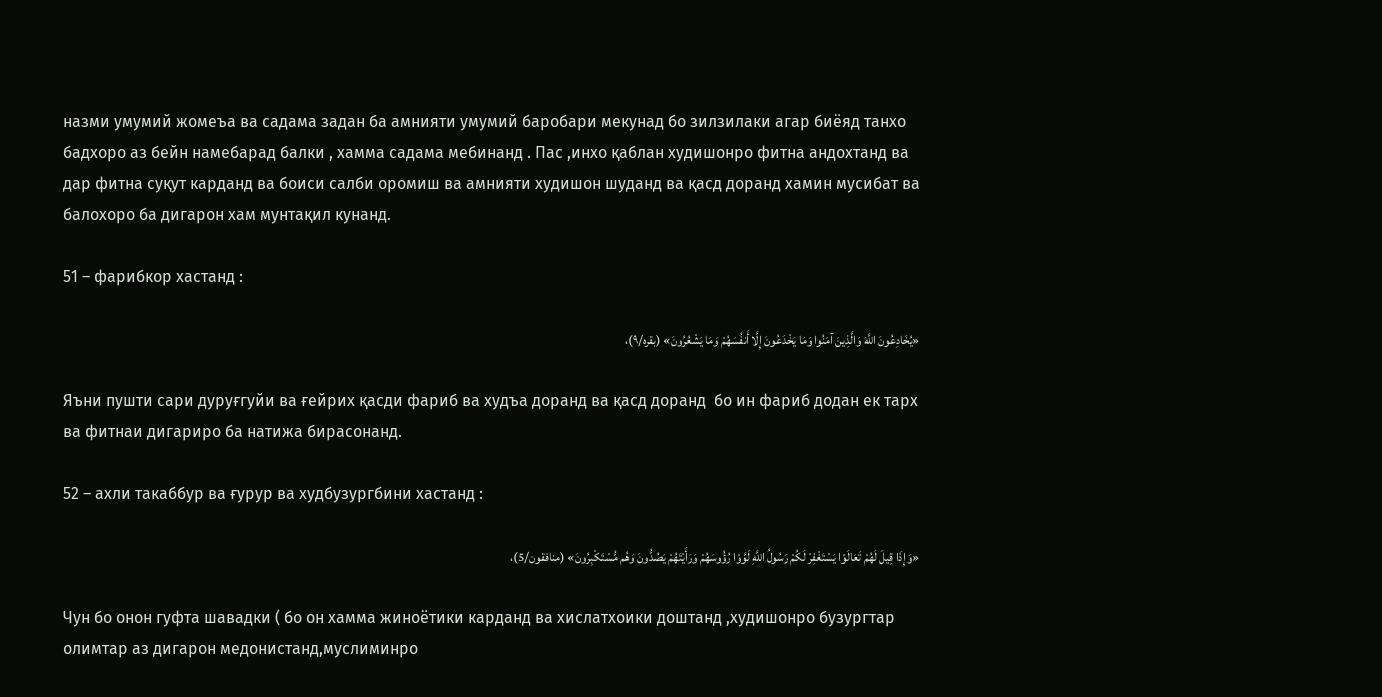назми умумий жомеъа ва садама задан ба амнияти умумий баробари мекунад бо зилзилаки агар биёяд танхо бадхоро аз бейн намебарад балки , хамма садама мебинанд . Пас ,инхо қаблан худишонро фитна андохтанд ва дар фитна суқут карданд ва боиси салби оромиш ва амнияти худишон шуданд ва қасд доранд хамин мусибат ва балохоро ба дигарон хам мунтақил кунанд.

51 – фарибкор хастанд :

«يُخَادِعُونَ اللَّهَ وَالَّذِينَ آمَنُوا وَمَا يَخْدَعُونَ إِلَّا أَنفُسَهُمْ وَمَا يَشْعُرُونَ» (بقره/۹)،

Яъни пушти сари дуруғгуйи ва ғейрих қасди фариб ва худъа доранд ва қасд доранд  бо ин фариб додан ек тарх ва фитнаи дигариро ба натижа бирасонанд.

52 – ахли такаббур ва ғурур ва худбузургбини хастанд :

«وَإِذَا قِیلَ لَهُمْ تَعَالَوْا یَسْتَغْفِرْ لَکُمْ رَسُولُ اللَّهِ لَوَّوْا رُؤُوسَهُمْ وَرَأَیْتَهُمْ یَصُدُّونَ وَهُم مُّسْتَکْبِرُونَ» (منافقون/5)،

Чун бо онон гуфта шавадки ( бо он хамма жиноётики карданд ва хислатхоики доштанд ,худишонро бузургтар олимтар аз дигарон медонистанд,муслиминро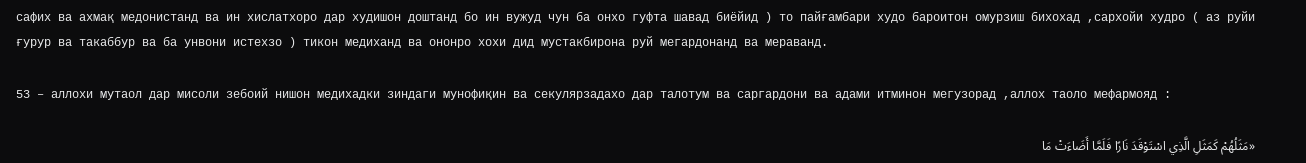сафих ва ахмақ медонистанд ва ин хислатхоро дар худишон доштанд бо ин вужуд чун ба онхо гуфта шавад биёйид ) то пайғамбари худо бароитон омурзиш бихохад ,сархойи худро ( аз руйи ғурур ва такаббур ва ба унвони истехзо ) тикон медиханд ва ононро хохи дид мустакбирона руй мегардонанд ва мераванд.

53 – аллохи мутаол дар мисоли зебоий нишон медихадки зиндаги мунофиқин ва секулярзадахо дар талотум ва саргардони ва адами итминон мегузорад ,аллох таоло мефармояд :

«مَثَلُهُمْ كَمَثَلِ الَّذِي اسْتَوْقَدَ نَارًا فَلَمَّا أَضَاءَتْ مَا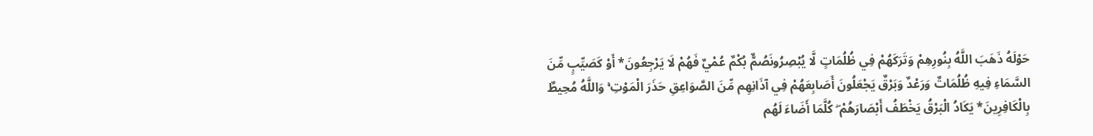حَوْلَهُ ذَهَبَ اللَّهُ بِنُورِهِمْ وَتَرَكَهُمْ فِي ظُلُمَاتٍ لَّا يُبْصِرُونَصُمٌّ بُكْمٌ عُمْيٌ فَهُمْ لَا يَرْجِعُونَ* أَوْ كَصَيِّبٍ مِّنَ السَّمَاءِ فِيهِ ظُلُمَاتٌ وَرَعْدٌ وَبَرْقٌ يَجْعَلُونَ أَصَابِعَهُمْ فِي آذَانِهِم مِّنَ الصَّوَاعِقِ حَذَرَ الْمَوْتِ ۚ وَاللَّهُ مُحِيطٌ بِالْكَافِرِينَ* يَكَادُ الْبَرْقُ يَخْطَفُ أَبْصَارَهُمْ ۖ كُلَّمَا أَضَاءَ لَهُم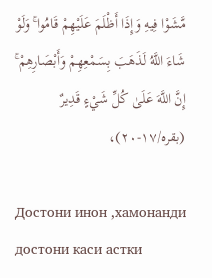مَّشَوْا فِيهِ وَإِذَا أَظْلَمَ عَلَيْهِمْ قَامُوا ۚ وَلَوْ شَاءَ اللَّهُ لَذَهَبَ بِسَمْعِهِمْ وَأَبْصَارِهِمْ ۚ إِنَّ اللَّهَ عَلَىٰ كُلِّ شَيْءٍ قَدِيرٌ (بقره/۱۷-۲۰)،

Достони инон ,хамонанди достони каси астки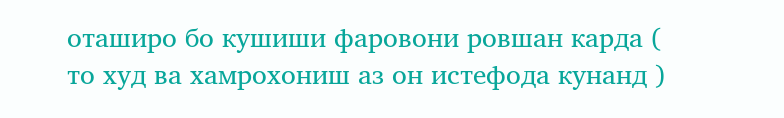оташиро бо кушиши фаровони ровшан карда ( то худ ва хамрохониш аз он истефода кунанд )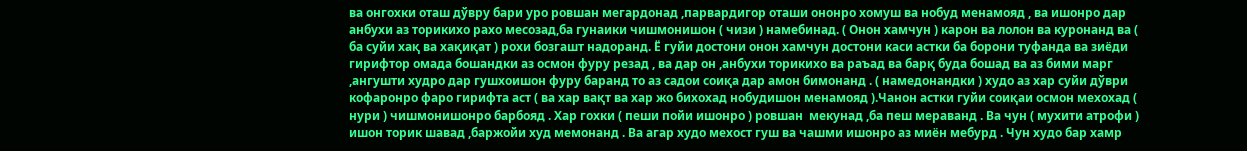ва онгохки оташ дўвру бари уро ровшан мегардонад ,парвардигор оташи ононро хомуш ва нобуд менамояд , ва ишонро дар анбухи аз торикихо рахо месозад,ба гунаики чишмонишон ( чизи ) намебинад. ( Онон хамчун ) карон ва лолон ва куронанд ва ( ба суйи хақ ва хақиқат ) рохи бозгашт надоранд. Ё гуйи достони онон хамчун достони каси астки ба борони туфанда ва зиёди гирифтор омада бошандки аз осмон фуру резад , ва дар он ,анбухи торикихо ва раъад ва барқ буда бошад ва аз бими марг ,ангушти худро дар гушхоишон фуру баранд то аз садои соиқа дар амон бимонанд . ( намедонандки ) худо аз хар суйи дўври кофаронро фаро гирифта аст ( ва хар вақт ва хар жо бихохад нобудишон менамояд ).Чанон астки гуйи соиқаи осмон мехохад ( нури ) чишмонишонро барбояд . Хар гохки ( пеши пойи ишонро ) ровшан  мекунад ,ба пеш мераванд . Ва чун ( мухити атрофи ) ишон торик шавад ,баржойи худ мемонанд . Ва агар худо мехост гуш ва чашми ишонро аз миён мебурд . Чун худо бар хамр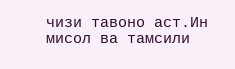чизи тавоно аст.Ин мисол ва тамсили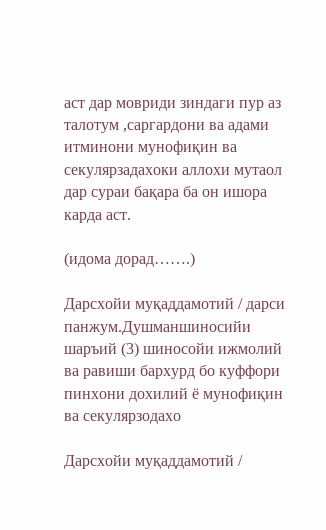аст дар мовриди зиндаги пур аз талотум ,саргардони ва адами  итминони мунофиқин ва секулярзадахоки аллохи мутаол дар сураи бақара ба он ишора карда аст.

(идома дорад…….)

Дарсхойи муқаддамотий / дарси панжум.Душманшиносийи шаръий (3) шиносойи ижмолий ва равиши бархурд бо куффори пинхони дохилий ё мунофиқин ва секулярзодахо

Дарсхойи муқаддамотий /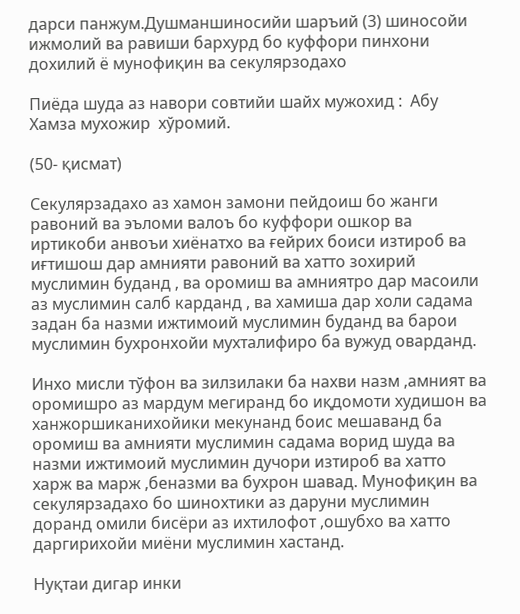дарси панжум.Душманшиносийи шаръий (3) шиносойи ижмолий ва равиши бархурд бо куффори пинхони дохилий ё мунофиқин ва секулярзодахо

Пиёда шуда аз навори совтийи шайх мужохид :  Абу Хамза мухожир  хўромий.

(50- қисмат)

Секулярзадахо аз хамон замони пейдоиш бо жанги равоний ва эъломи валоъ бо куффори ошкор ва иртикоби анвоъи хиёнатхо ва ғейрих боиси изтироб ва иғтишош дар амнияти равоний ва хатто зохирий муслимин буданд , ва оромиш ва амниятро дар масоили аз муслимин салб карданд , ва хамиша дар холи садама задан ба назми ижтимоий муслимин буданд ва барои муслимин бухронхойи мухталифиро ба вужуд оварданд.

Инхо мисли тўфон ва зилзилаки ба нахви назм ,амният ва оромишро аз мардум мегиранд бо иқдомоти худишон ва ханжоршиканихойики мекунанд боис мешаванд ба оромиш ва амнияти муслимин садама ворид шуда ва назми ижтимоий муслимин дучори изтироб ва хатто харж ва марж ,беназми ва бухрон шавад. Мунофиқин ва секулярзадахо бо шинохтики аз даруни муслимин доранд омили бисёри аз ихтилофот ,ошубхо ва хатто даргирихойи миёни муслимин хастанд.

Нуқтаи дигар инки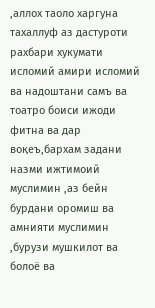,аллох таоло харгуна тахаллуф аз дастуроти рахбари хукумати исломий амири исломий ва надоштани самъ ва тоатро боиси ижоди фитна ва дар воқеъ,бархам задани назми ижтимоий муслимин ,аз бейн бурдани оромиш ва амнияти муслимин ,бурузи мушкилот ва болоё ва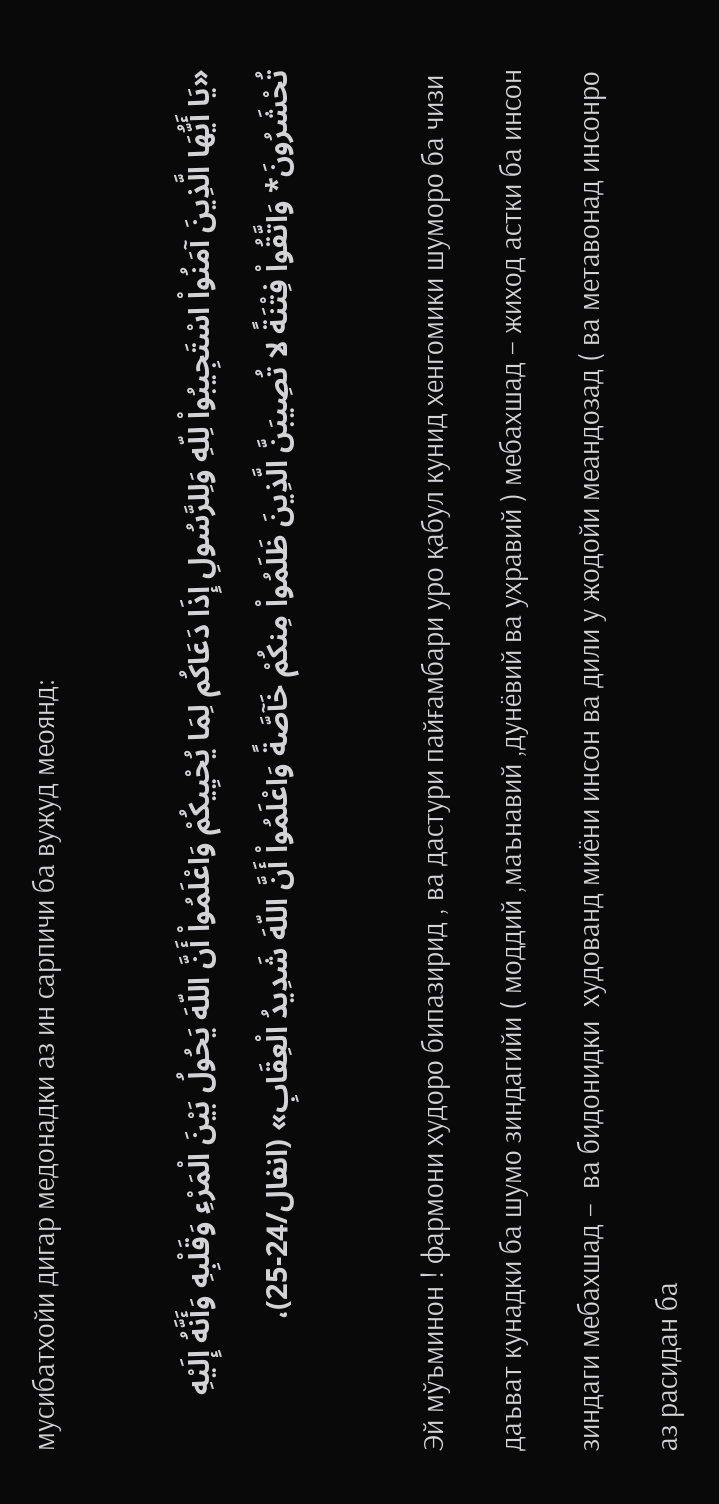мусибатхойи дигар медонадки аз ин сарпичи ба вужуд меоянд:

«یَا أَیُّهَا الَّذِینَ آمَنُواْ اسْتَجِیبُواْ لِلّهِ وَلِلرَّسُولِ إِذَا دَعَاکُم لِمَا یُحْیِیکُمْ وَاعْلَمُواْ أَنَّ اللّهَ یَحُولُ بَیْنَ الْمَرْءِ وَقَلْبِهِ وَأَنَّهُ إِلَیْهِ تُحْشَرُونَ* وَاتَّقُواْ فِتْنَةً لا تُصِیبَنَّ الَّذِینَ ظَلَمُواْ مِنکُمْ خَآصَّةً وَاعْلَمُواْ أَنَّ اللّهَ شَدِیدُ الْعِقَابِ» (انفال/24-25)،

Эй мўъминон ! фармони худоро бипазирид , ва дастури пайғамбари уро қабул кунид хенгомики шуморо ба чизи даъват кунадки ба шумо зиндагийи ( моддий ,маънавий ,дунёвий ва ухравий ) мебахшад – жиход астки ба инсон зиндаги мебахшад –  ва бидонидки  худованд миёни инсон ва дили у жодойи меандозад ( ва метавонад инсонро аз расидан ба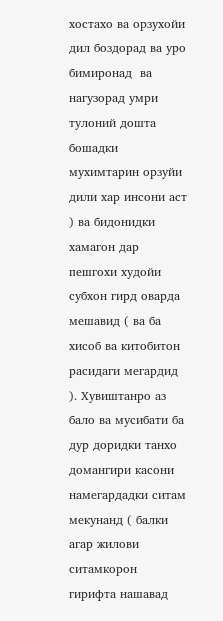хостахо ва орзухойи дил боздорад ва уро бимиронад  ва нагузорад умри тулоний дошта бошадки мухимтарин орзуйи дили хар инсони аст ) ва бидонидки хамагон дар пешгохи худойи субхон гирд оварда мешавид ( ва ба хисоб ва китобитон расидаги мегардид ). Хувиштанро аз бало ва мусибати ба дур доридки танхо домангири касони намегардадки ситам мекунанд ( балки агар жилови ситамкорон гирифта нашавад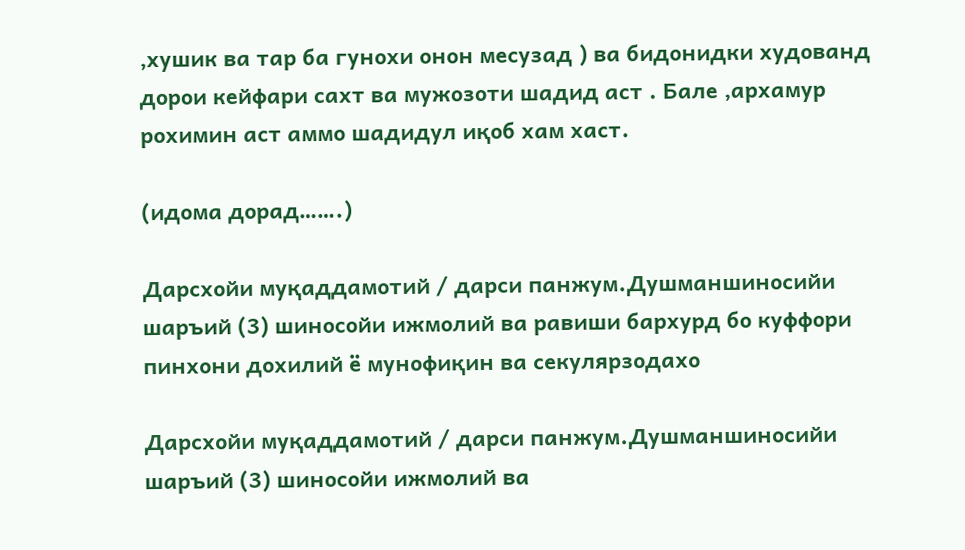,хушик ва тар ба гунохи онон месузад ) ва бидонидки худованд дорои кейфари сахт ва мужозоти шадид аст . Бале ,архамур рохимин аст аммо шадидул иқоб хам хаст.

(идома дорад…….)

Дарсхойи муқаддамотий / дарси панжум.Душманшиносийи шаръий (3) шиносойи ижмолий ва равиши бархурд бо куффори пинхони дохилий ё мунофиқин ва секулярзодахо

Дарсхойи муқаддамотий / дарси панжум.Душманшиносийи шаръий (3) шиносойи ижмолий ва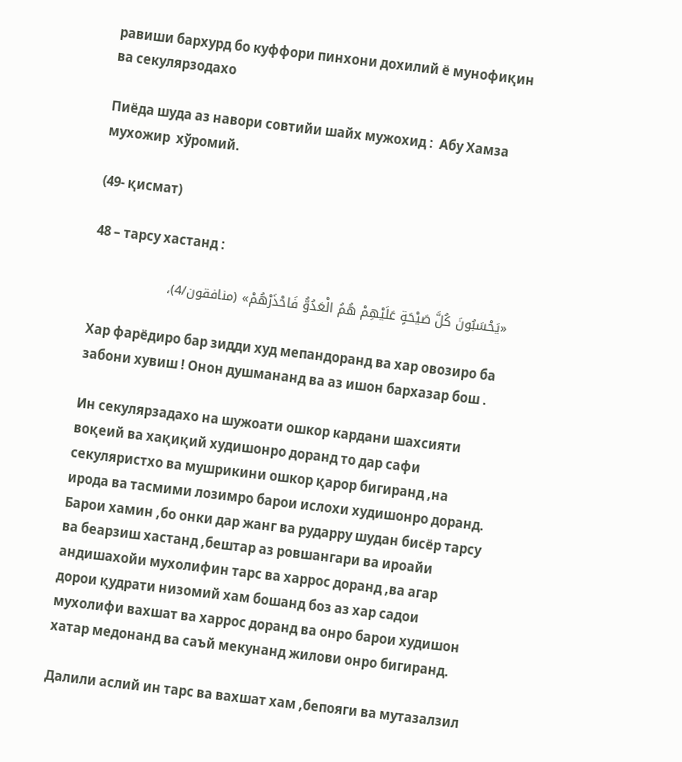равиши бархурд бо куффори пинхони дохилий ё мунофиқин ва секулярзодахо

Пиёда шуда аз навори совтийи шайх мужохид :  Абу Хамза мухожир  хўромий.

(49- қисмат)

48 – тарсу хастанд :

«یَحْسَبُونَ کُلَّ صَیْحَةٍ عَلَیْهِمْ هُمُ الْعَدُوُّ فَاحْذَرْهُمْ» (منافقون/4)،

Хар фарёдиро бар зидди худ мепандоранд ва хар овозиро ба забони хувиш ! Онон душмананд ва аз ишон бархазар бош .

Ин секулярзадахо на шужоати ошкор кардани шахсияти воқеий ва хақиқий худишонро доранд то дар сафи секуляристхо ва мушрикини ошкор қарор бигиранд ,на ирода ва тасмими лозимро барои ислохи худишонро доранд. Барои хамин ,бо онки дар жанг ва рударру шудан бисёр тарсу ва беарзиш хастанд ,бештар аз ровшангари ва ироайи андишахойи мухолифин тарс ва харрос доранд ,ва агар дорои қудрати низомий хам бошанд боз аз хар садои мухолифи вахшат ва харрос доранд ва онро барои худишон хатар медонанд ва саъй мекунанд жилови онро бигиранд.

Далили аслий ин тарс ва вахшат хам ,бепояги ва мутазалзил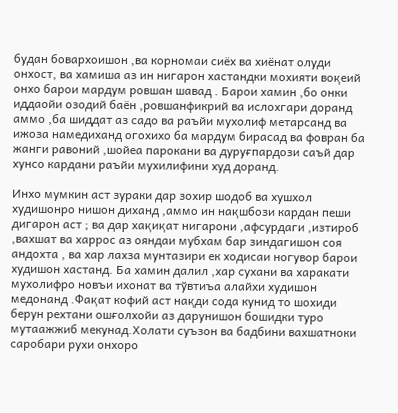будан бовархоишон ,ва корномаи сиёх ва хиёнат олуди онхост, ва хамиша аз ин нигарон хастандки мохияти воқеий онхо барои мардум ровшан шавад . Барои хамин ,бо онки иддаойи озодий баён ,ровшанфикрий ва ислохгари доранд аммо ,ба шиддат аз садо ва раъйи мухолиф метарсанд ва ижоза намедиханд огохихо ба мардум бирасад ва фовран ба жанги равоний ,шойеа парокани ва дуруғпардози саъй дар хунсо кардани раъйи мухилифини худ доранд.

Инхо мумкин аст зураки дар зохир шодоб ва хушхол худишонро нишон диханд ,аммо ин нақшбози кардан пеши дигарон аст ; ва дар хақиқат нигарони ,афсурдаги ,изтироб ,вахшат ва харрос аз ояндаи мубхам бар зиндагишон соя андохта , ва хар лахза мунтазири ек ходисаи ногувор барои худишон хастанд. Ба хамин далил ,хар сухани ва харакати мухолифро новъи ихонат ва тўвтиъа алайхи худишон медонанд .Фақат кофий аст нақди сода кунид то шохиди берун рехтани ошғолхойи аз дарунишон бошидки туро мутаажжиб мекунад.Холати суъзон ва бадбини вахшатноки саробари рухи онхоро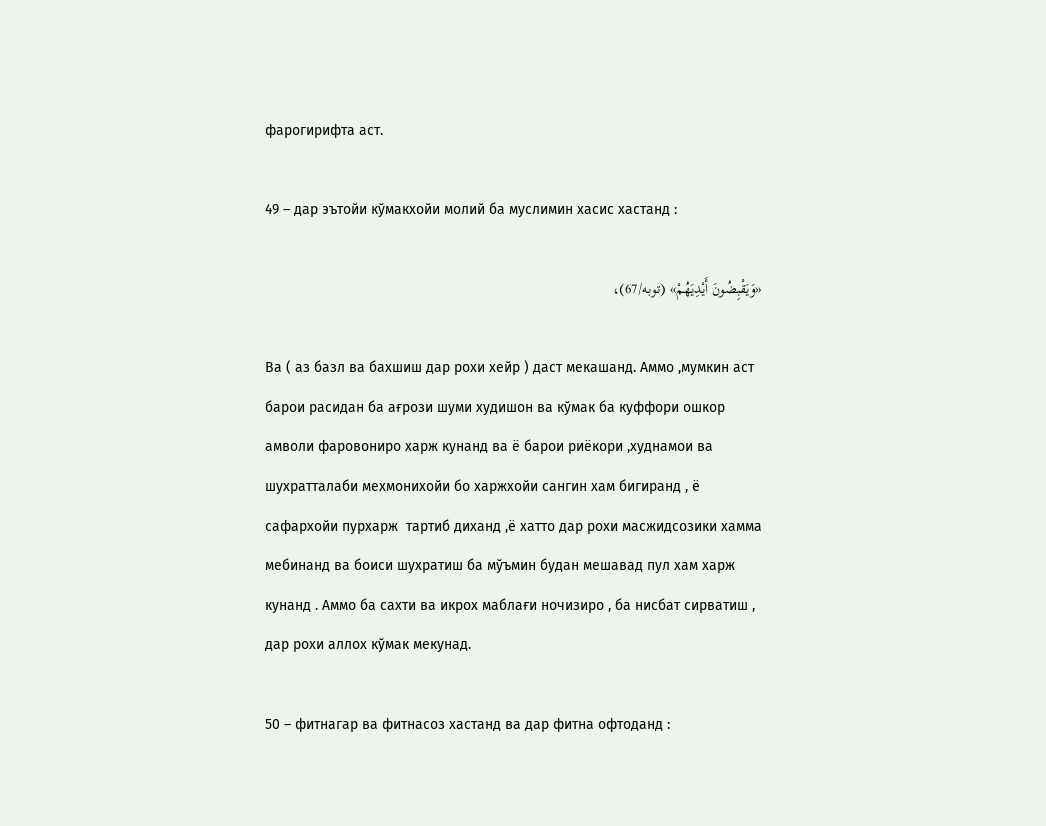фарогирифта аст.

49 – дар эътойи кўмакхойи молий ба муслимин хасис хастанд :

«وَيَقْبِضُونَ أَيْدِيَهُمْ» (توبه/67)،

Ва ( аз базл ва бахшиш дар рохи хейр ) даст мекашанд. Аммо ,мумкин аст барои расидан ба ағрози шуми худишон ва кўмак ба куффори ошкор амволи фаровониро харж кунанд ва ё барои риёкори ,худнамои ва шухратталаби мехмонихойи бо харжхойи сангин хам бигиранд , ё сафархойи пурхарж  тартиб диханд ,ё хатто дар рохи масжидсозики хамма мебинанд ва боиси шухратиш ба мўъмин будан мешавад пул хам харж кунанд . Аммо ба сахти ва икрох маблағи ночизиро , ба нисбат сирватиш , дар рохи аллох кўмак мекунад.

50 – фитнагар ва фитнасоз хастанд ва дар фитна офтоданд :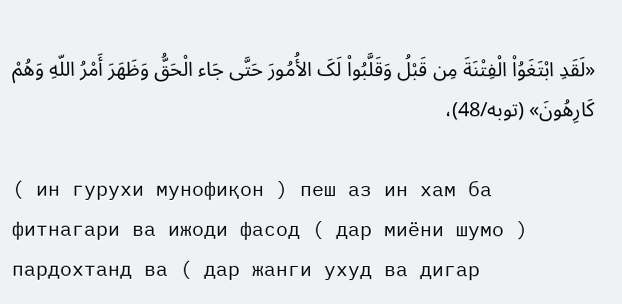«لَقَدِ ابْتَغَوُاْ الْفِتْنَةَ مِن قَبْلُ وَقَلَّبُواْ لَکَ الأُمُورَ حَتَّى جَاء الْحَقُّ وَظَهَرَ أَمْرُ اللّهِ وَهُمْ کَارِهُونَ» (توبه/48)،

( ин гурухи мунофиқон ) пеш аз ин хам ба фитнагари ва ижоди фасод ( дар миёни шумо ) пардохтанд ва ( дар жанги ухуд ва дигар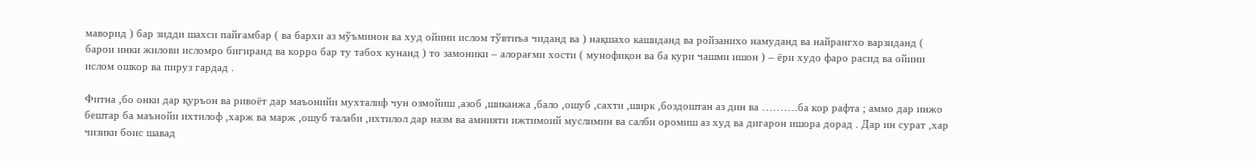маворид ) бар зидди шахси пайғамбар ( ва бархи аз мўъминон ва худ ойини ислом тўвтиъа чиданд ва ) нақшахо кашиданд ва ройзанихо намуданд ва найрангхо варзиданд ( барои инки жилови исломро бигиранд ва корро бар ту табох кунанд ) то замоники – алорағми хости ( мунофиқон ва ба кури чашми ишон ) – ёри худо фаро расид ва ойини ислом ошкор ва пируз гардад .

Фитна ,бо онки дар қуръон ва ривоёт дар маъонийи мухталиф чун озмойиш ,азоб ,шиканжа ,бало ,ошуб ,сахти ,ширк ,боздоштан аз дин ва ……….ба кор рафта ; аммо дар инжо бештар ба маънойи ихтилоф ,харж ва марж ,ошуб талаби ,ихтилол дар назм ва амнияти ижтимоий муслимин ва салби оромиш аз худ ва дигарон ишора дорад . Дар ин сурат ,хар чизики боис шавад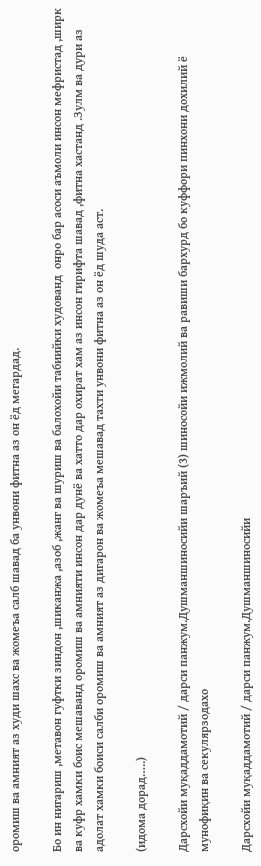оромиш ва амният аз худи шахс ва жомеъа салб шавад ба унвони фитна аз он ёд мегардад.

Бо ин нигариш ,метавон гуфтки зиндон ,шиканжа ,азоб ,жанг ва шуриш ва балохойи табиийки худованд  онро бар асоси аъмоли инсон мефристад ,ширк ва куфр хамки боис мешаванд оромиш ва амнияти инсон дар дунё ва хатто дар охират хам аз инсон гирифта шавад ,фитна хастанд .Зулм ва дури аз адолат хамки боиси салби оромиш ва амният аз дигарон ва жомеъа мешавад тахти унвони фитна аз он ёд шуда аст.

(идома дорад…..)

Дарсхойи муқаддамотий / дарси панжум.Душманшиносийи шаръий (3) шиносойи ижмолий ва равиши бархурд бо куффори пинхони дохилий ё мунофиқин ва секулярзодахо

Дарсхойи муқаддамотий / дарси панжум.Душманшиносийи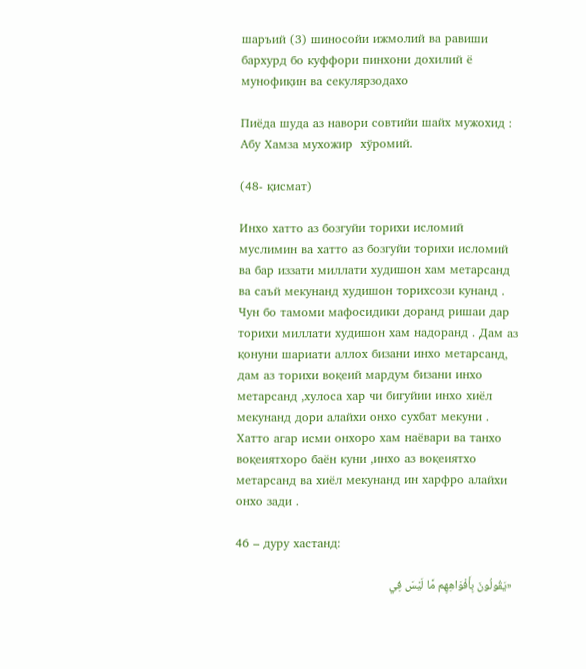шаръий (3) шиносойи ижмолий ва равиши бархурд бо куффори пинхони дохилий ё мунофиқин ва секулярзодахо

Пиёда шуда аз навори совтийи шайх мужохид :  Абу Хамза мухожир  хўромий.

(48- қисмат)

Инхо хатто аз бозгуйи торихи исломий муслимин ва хатто аз бозгуйи торихи исломий ва бар иззати миллати худишон хам метарсанд ва саъй мекунанд худишон торихсози кунанд . Чун бо тамоми мафосидики доранд ришаи дар торихи миллати худишон хам надоранд . Дам аз қонуни шариати аллох бизани инхо метарсанд, дам аз торихи воқеий мардум бизани инхо метарсанд ,хулоса хар чи бигуйии инхо хиёл мекунанд дори алайхи онхо сухбат мекуни . Хатто агар исми онхоро хам наёвари ва танхо воқеиятхоро баён куни ,инхо аз воқеиятхо метарсанд ва хиёл мекунанд ин харфро алайхи онхо зади .

46 – дуру хастанд:

 «يَقُولُونَ بِأَفْوَاهِهِم مَّا لَيْسَ فِي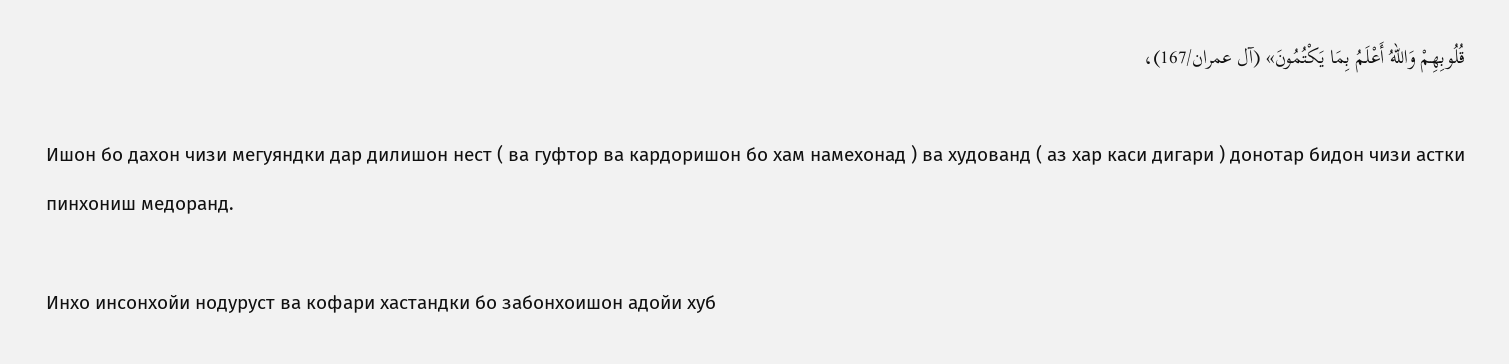قُلُوبِهِمْ وَاللّهُ أَعْلَمُ بِمَا يَكْتُمُونَ» (آل عمران/167)،

Ишон бо дахон чизи мегуяндки дар дилишон нест ( ва гуфтор ва кардоришон бо хам намехонад ) ва худованд ( аз хар каси дигари ) донотар бидон чизи астки пинхониш медоранд.

Инхо инсонхойи нодуруст ва кофари хастандки бо забонхоишон адойи хуб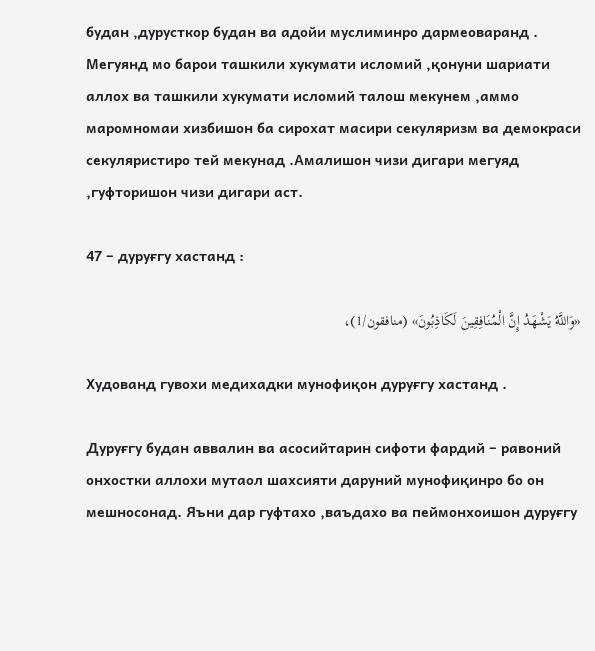будан ,дурусткор будан ва адойи муслиминро дармеоваранд . Мегуянд мо барои ташкили хукумати исломий ,қонуни шариати аллох ва ташкили хукумати исломий талош мекунем ,аммо маромномаи хизбишон ба сирохат масири секуляризм ва демокраси секуляристиро тей мекунад .Амалишон чизи дигари мегуяд ,гуфторишон чизи дигари аст.

47 – дуруғгу хастанд :

«وَاللَّهُ يَشْهَدُ إِنَّ الْمُنَافِقِينَ لَكَاذِبُونَ» (منافقون/1)،

Худованд гувохи медихадки мунофиқон дуруғгу хастанд .

Дуруғгу будан аввалин ва асосийтарин сифоти фардий – равоний онхостки аллохи мутаол шахсияти даруний мунофиқинро бо он мешносонад. Яъни дар гуфтахо ,ваъдахо ва пеймонхоишон дуруғгу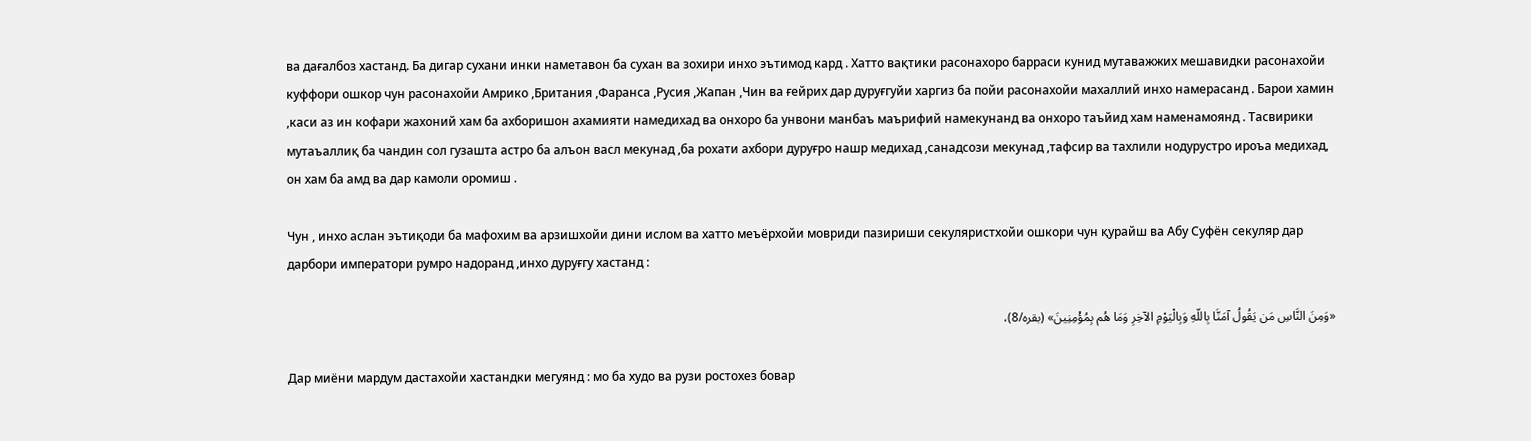ва дағалбоз хастанд. Ба дигар сухани инки наметавон ба сухан ва зохири инхо эътимод кард . Хатто вақтики расонахоро барраси кунид мутаважжих мешавидки расонахойи куффори ошкор чун расонахойи Амрико ,Британия ,Фаранса ,Русия ,Жапан ,Чин ва ғейрих дар дуруғгуйи харгиз ба пойи расонахойи махаллий инхо намерасанд . Барои хамин ,каси аз ин кофари жахоний хам ба ахборишон ахамияти намедихад ва онхоро ба унвони манбаъ маърифий намекунанд ва онхоро таъйид хам наменамоянд . Тасвирики мутаъаллиқ ба чандин сол гузашта астро ба алъон васл мекунад ,ба рохати ахбори дуруғро нашр медихад ,санадсози мекунад ,тафсир ва тахлили нодурустро ироъа медихад, он хам ба амд ва дар камоли оромиш .

Чун , инхо аслан эътиқоди ба мафохим ва арзишхойи дини ислом ва хатто меъёрхойи мовриди пазириши секуляристхойи ошкори чун қурайш ва Абу Суфён секуляр дар дарбори императори румро надоранд ,инхо дуруғгу хастанд :

«وَمِنَ النَّاسِ مَن یَقُولُ آمَنَّا بِاللّهِ وَبِالْیَوْمِ الآخِرِ وَمَا هُم بِمُؤْمِنِینَ» (بقره/8)،

Дар миёни мардум дастахойи хастандки мегуянд : мо ба худо ва рузи ростохез бовар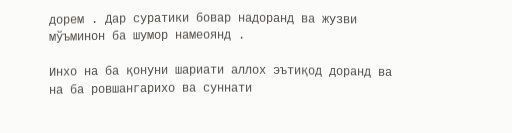дорем . Дар суратики бовар надоранд ва жузви мўъминон ба шумор намеоянд .

Инхо на ба қонуни шариати аллох эътиқод доранд ва на ба ровшангарихо ва суннати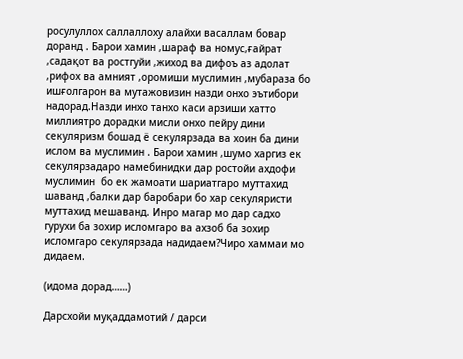росулуллох саллаллоху алайхи васаллам бовар доранд . Барои хамин ,шараф ва номус,ғайрат ,садақот ва ростгуйи ,жиход ва дифоъ аз адолат ,рифох ва амният ,оромиши муслимин ,мубараза бо ишғолгарон ва мутажовизин назди онхо эътибори надорад.Назди инхо танхо каси арзиши хатто миллиятро дорадки мисли онхо пейру дини секуляризм бошад ё секулярзада ва хоин ба дини ислом ва муслимин . Барои хамин ,шумо харгиз ек секулярзадаро намебинидки дар ростойи ахдофи муслимин  бо ек жамоати шариатгаро муттахид шаванд ,балки дар баробари бо хар секуляристи муттахид мешаванд. Инро магар мо дар садхо гурухи ба зохир исломгаро ва ахзоб ба зохир исломгаро секулярзада надидаем?Чиро хаммаи мо дидаем.

(идома дорад……)

Дарсхойи муқаддамотий / дарси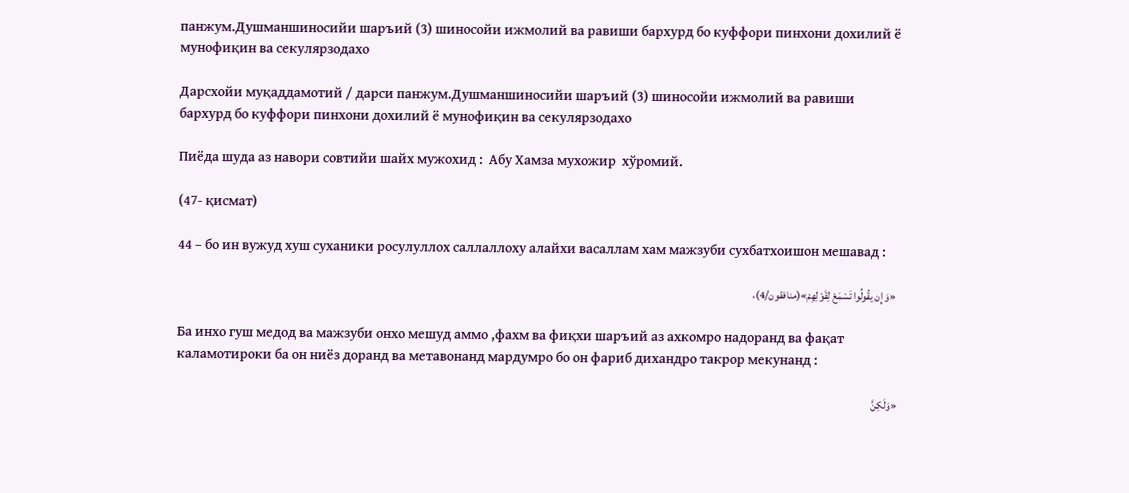панжум.Душманшиносийи шаръий (3) шиносойи ижмолий ва равиши бархурд бо куффори пинхони дохилий ё мунофиқин ва секулярзодахо

Дарсхойи муқаддамотий / дарси панжум.Душманшиносийи шаръий (3) шиносойи ижмолий ва равиши бархурд бо куффори пинхони дохилий ё мунофиқин ва секулярзодахо

Пиёда шуда аз навори совтийи шайх мужохид :  Абу Хамза мухожир  хўромий.

(47- қисмат)

44 – бо ин вужуд хуш суханики росулуллох саллаллоху алайхи васаллам хам мажзуби сухбатхоишон мешавад :

 «وَ إِن یقُولُوا تَسْمَعْ لِقَوْلِهِمْ»(منافقون/4)،

Ба инхо гуш медод ва мажзуби онхо мешуд аммо ,фахм ва фиқхи шаръий аз ахкомро надоранд ва фақат каламотироки ба он ниёз доранд ва метавонанд мардумро бо он фариб дихандро такрор мекунанд :

«وَلَكِنَّ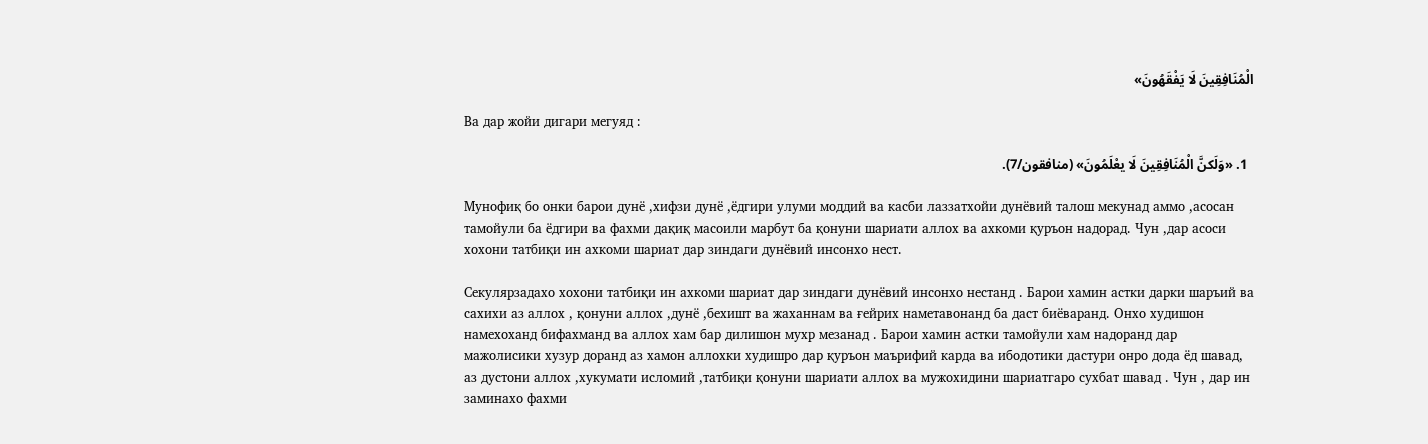الْمُنَافِقِينَ لَا يَفْقَهُونَ»

Ва дар жойи дигари мегуяд :

  1. «وَلَکنَّ الْمُنَافِقِینَ لَا یعْلَمُونَ» (منافقون/7).

Мунофиқ бо онки барои дунё ,хифзи дунё ,ёдгири улуми моддий ва касби лаззатхойи дунёвий талош мекунад аммо ,асосан тамойули ба ёдгири ва фахми дақиқ масоили марбут ба қонуни шариати аллох ва ахкоми қуръон надорад. Чун ,дар асоси хохони татбиқи ин ахкоми шариат дар зиндаги дунёвий инсонхо нест.

Секулярзадахо хохони татбиқи ин ахкоми шариат дар зиндаги дунёвий инсонхо нестанд . Барои хамин астки дарки шаръий ва сахихи аз аллох , қонуни аллох ,дунё ,бехишт ва жаханнам ва ғейрих наметавонанд ба даст биёваранд. Онхо худишон намехоханд бифахманд ва аллох хам бар дилишон мухр мезанад . Барои хамин астки тамойули хам надоранд дар мажолисики хузур доранд аз хамон аллохки худишро дар қуръон маърифий карда ва ибодотики дастури онро дода ёд шавад, аз дустони аллох ,хукумати исломий ,татбиқи қонуни шариати аллох ва мужохидини шариатгаро сухбат шавад . Чун , дар ин заминахо фахми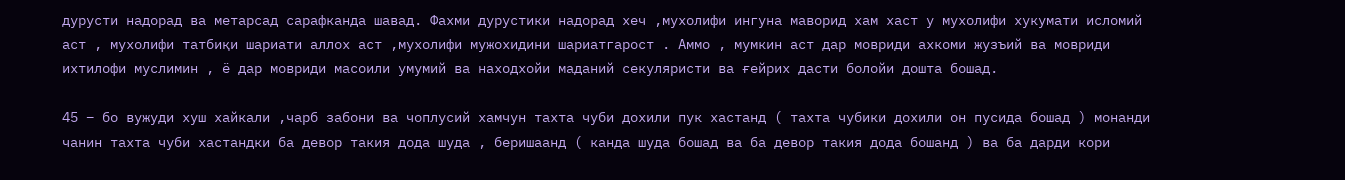дурусти надорад ва метарсад сарафканда шавад. Фахми дурустики надорад хеч ,мухолифи ингуна маворид хам хаст у мухолифи хукумати исломий аст , мухолифи татбиқи шариати аллох аст ,мухолифи мужохидини шариатгарост . Аммо , мумкин аст дар мовриди ахкоми жузъий ва мовриди ихтилофи муслимин , ё дар мовриди масоили умумий ва находхойи маданий секуляристи ва ғейрих дасти болойи дошта бошад.

45 – бо вужуди хуш хайкали ,чарб забони ва чоплусий хамчун тахта чуби дохили пук хастанд ( тахта чубики дохили он пусида бошад ) монанди чанин тахта чуби хастандки ба девор такия дода шуда , беришаанд ( канда шуда бошад ва ба девор такия дода бошанд ) ва ба дарди кори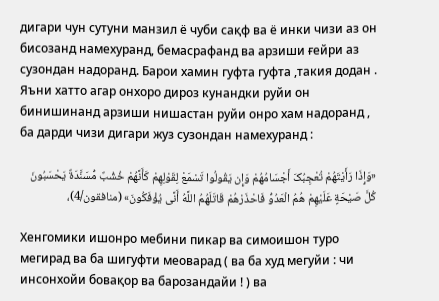дигари чун сутуни манзил ё чуби сақф ва ё инки чизи аз он бисозанд намехуранд, бемасрафанд ва арзиши ғейри аз сузондан надоранд. Барои хамин гуфта гуфта ,такия додан . Яъни хатто агар онхоро дироз кунандки руйи он бинишинанд арзиши нишастан руйи онро хам надоранд , ба дарди чизи дигари жуз сузондан намехуранд :

«وَإِذَا رَأَیْتَهُمْ تُعْجِبُکَ أَجْسَامُهُمْ وَإِن یَقُولُوا تَسْمَعْ لِقَوْلِهِمْ کَأَنَّهُمْ خُشُبٌ مُّسَنَّدَةٌ یَحْسَبُونَ کُلَّ صَیْحَةٍ عَلَیْهِمْ هُمُ الْعَدُوُّ فَاحْذَرْهُمْ قَاتَلَهُمُ اللَّهُ أَنَّى یُؤْفَکُونَ» (منافقون/4)،

Хенгомики ишонро мебини пикар ва симоишон туро мегирад ва ба шигуфти меоварад ( ва ба худ мегуйи : чи инсонхойи бовақор ва барозандайи ! ) ва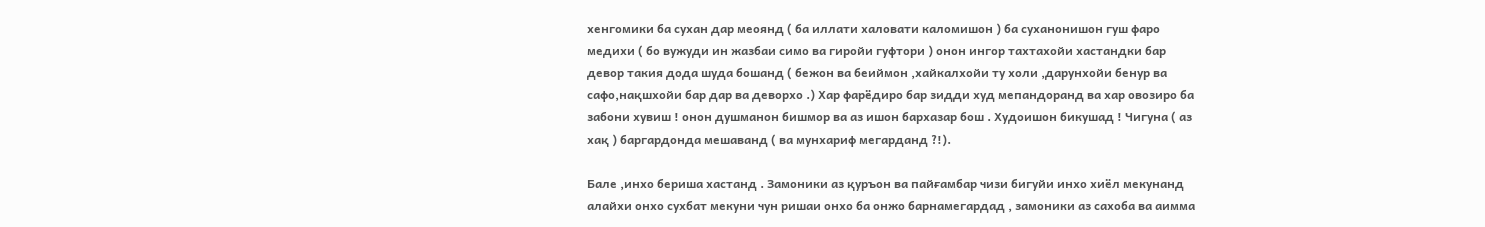хенгомики ба сухан дар меоянд ( ба иллати халовати каломишон ) ба суханонишон гуш фаро медихи ( бо вужуди ин жазбаи симо ва гиройи гуфтори ) онон ингор тахтахойи хастандки бар девор такия дода шуда бошанд ( бежон ва беиймон ,хайкалхойи ту холи ,дарунхойи бенур ва сафо,нақшхойи бар дар ва деворхо .) Хар фарёдиро бар зидди худ мепандоранд ва хар овозиро ба забони хувиш ! онон душманон бишмор ва аз ишон бархазар бош . Худоишон бикушад ! Чигуна ( аз хақ ) баргардонда мешаванд ( ва мунхариф мегарданд ?!).

Бале ,инхо бериша хастанд . Замоники аз қуръон ва пайғамбар чизи бигуйи инхо хиёл мекунанд алайхи онхо сухбат мекуни чун ришаи онхо ба онжо барнамегардад , замоники аз сахоба ва аимма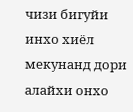чизи бигуйи инхо хиёл мекунанд дори алайхи онхо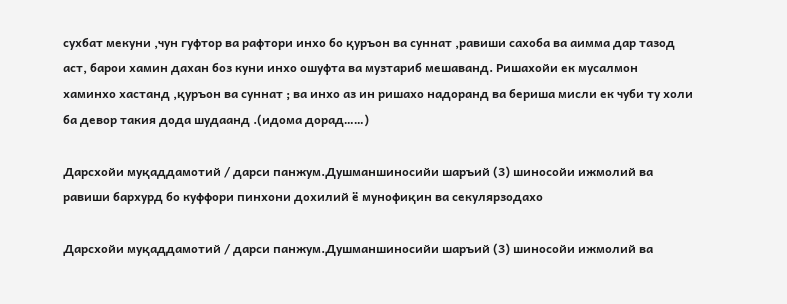сухбат мекуни ,чун гуфтор ва рафтори инхо бо қуръон ва суннат ,равиши сахоба ва аимма дар тазод аст, барои хамин дахан боз куни инхо ошуфта ва музтариб мешаванд. Ришахойи ек мусалмон хаминхо хастанд ,қуръон ва суннат ; ва инхо аз ин ришахо надоранд ва бериша мисли ек чуби ту холи ба девор такия дода шудаанд .(идома дорад……)

Дарсхойи муқаддамотий / дарси панжум.Душманшиносийи шаръий (3) шиносойи ижмолий ва равиши бархурд бо куффори пинхони дохилий ё мунофиқин ва секулярзодахо

Дарсхойи муқаддамотий / дарси панжум.Душманшиносийи шаръий (3) шиносойи ижмолий ва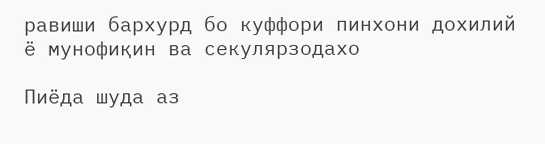равиши бархурд бо куффори пинхони дохилий ё мунофиқин ва секулярзодахо

Пиёда шуда аз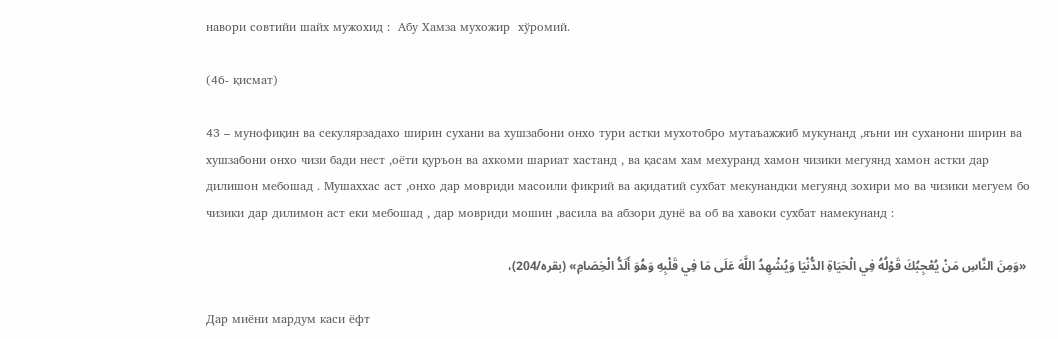навори совтийи шайх мужохид :  Абу Хамза мухожир  хўромий.

(46- қисмат)

43 – мунофиқин ва секулярзадахо ширин сухани ва хушзабони онхо тури астки мухотобро мутаъажжиб мукунанд ,яъни ин суханони ширин ва хушзабони онхо чизи бади нест ,оёти қуръон ва ахкоми шариат хастанд , ва қасам хам мехуранд хамон чизики мегуянд хамон астки дар дилишон мебошад . Мушаххас аст ,онхо дар мовриди масоили фикрий ва ақидатий сухбат мекунандки мегуянд зохири мо ва чизики мегуем бо чизики дар дилимон аст еки мебошад , дар мовриди мошин ,васила ва абзори дунё ва об ва хавоки сухбат намекунанд :

 «وَمِنَ النَّاسِ مَنْ يُعْجِبُكَ قَوْلُهُ فِي الْحَيَاةِ الدُّنْيَا وَيُشْهِدُ اللَّهَ عَلَى مَا فِي قَلْبِهِ وَهُوَ أَلَدُّ الْخِصَامِ» (بقره/204)،

Дар миёни мардум каси ёфт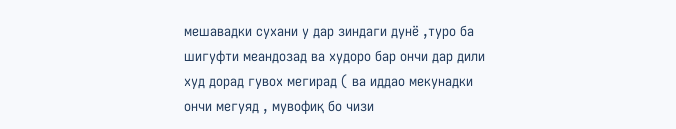мешавадки сухани у дар зиндаги дунё ,туро ба шигуфти меандозад ва худоро бар ончи дар дили худ дорад гувох мегирад ( ва иддао мекунадки ончи мегуяд , мувофиқ бо чизи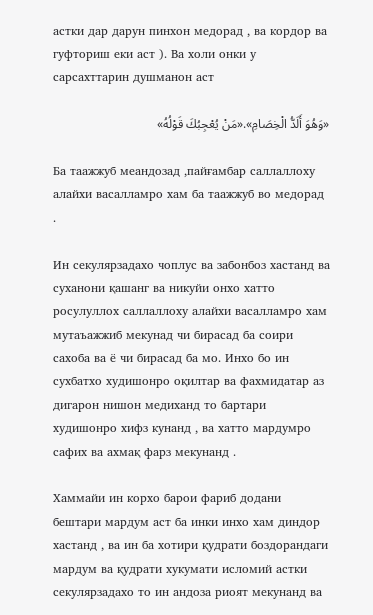астки дар дарун пинхон медорад , ва кордор ва гуфториш еки аст ). Ва холи онки у сарсахттарин душманон аст

«وَهُوَ أَلَدُّ الْخِصَامِ».«مَنْ يُعْجِبُكَ قَوْلُهُ»

Ба таажжуб меандозад ,пайғамбар саллаллоху алайхи васалламро хам ба таажжуб во медорад .

Ин секулярзадахо чоплус ва забонбоз хастанд ва суханони қашанг ва никуйи онхо хатто росулуллох саллаллоху алайхи васалламро хам мутаъажжиб мекунад чи бирасад ба соири сахоба ва ё чи бирасад ба мо. Инхо бо ин сухбатхо худишонро оқилтар ва фахмидатар аз дигарон нишон медиханд то бартари худишонро хифз кунанд , ва хатто мардумро сафих ва ахмақ фарз мекунанд .

Хаммайи ин корхо барои фариб додани бештари мардум аст ба инки инхо хам диндор хастанд , ва ин ба хотири қудрати боздорандаги мардум ва қудрати хукумати исломий астки секулярзадахо то ин андоза риоят мекунанд ва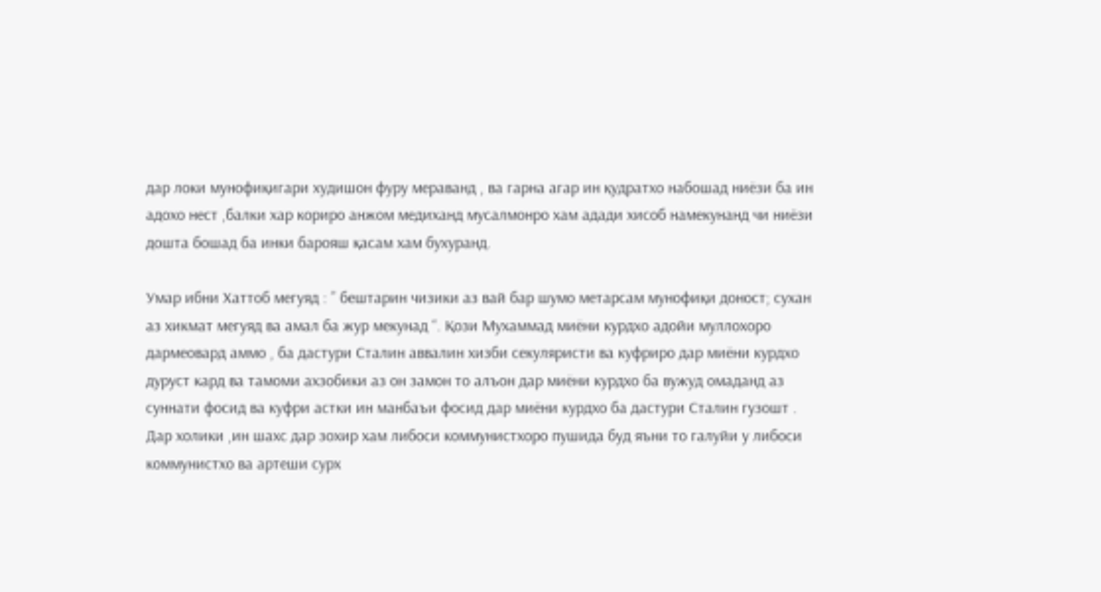дар локи мунофиқигари худишон фуру мераванд , ва гарна агар ин қудратхо набошад ниёзи ба ин адохо нест ,балки хар кориро анжом медиханд мусалмонро хам адади хисоб намекунанд чи ниёзи дошта бошад ба инки барояш қасам хам бухуранд.

Умар ибни Хаттоб мегуяд : ” бештарин чизики аз вай бар шумо метарсам мунофиқи доност; сухан аз хикмат мегуяд ва амал ба жур мекунад “. Қози Мухаммад миёни курдхо адойи муллохоро дармеовард аммо , ба дастури Сталин аввалин хизби секуляристи ва куфриро дар миёни курдхо дуруст кард ва тамоми ахзобики аз он замон то алъон дар миёни курдхо ба вужуд омаданд аз суннати фосид ва куфри астки ин манбаъи фосид дар миёни курдхо ба дастури Сталин гузошт . Дар холики ,ин шахс дар зохир хам либоси коммунистхоро пушида буд яъни то галуйи у либоси коммунистхо ва артеши сурх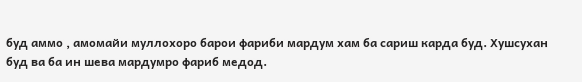буд аммо , амомайи муллохоро барои фариби мардум хам ба сариш карда буд. Хушсухан буд ва ба ин шева мардумро фариб медод.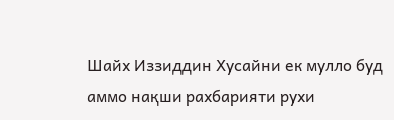Шайх Иззиддин Хусайни ек мулло буд аммо нақши рахбарияти рухи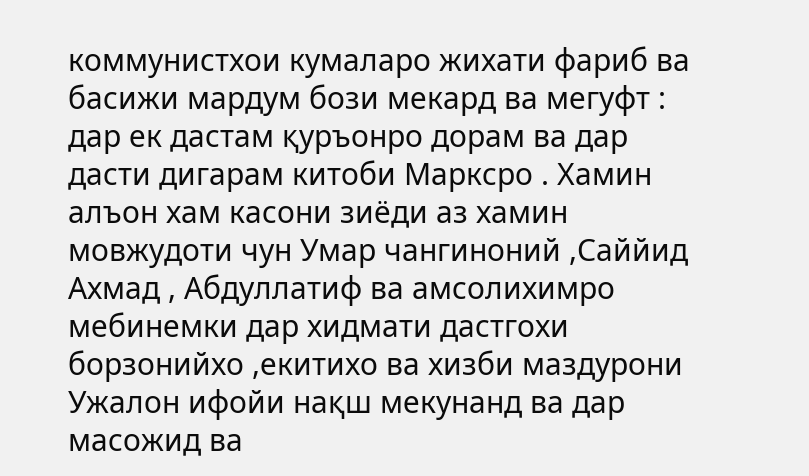коммунистхои кумаларо жихати фариб ва басижи мардум бози мекард ва мегуфт : дар ек дастам қуръонро дорам ва дар дасти дигарам китоби Марксро . Хамин алъон хам касони зиёди аз хамин мовжудоти чун Умар чангиноний ,Саййид Ахмад , Абдуллатиф ва амсолихимро мебинемки дар хидмати дастгохи борзонийхо ,екитихо ва хизби маздурони Ужалон ифойи нақш мекунанд ва дар масожид ва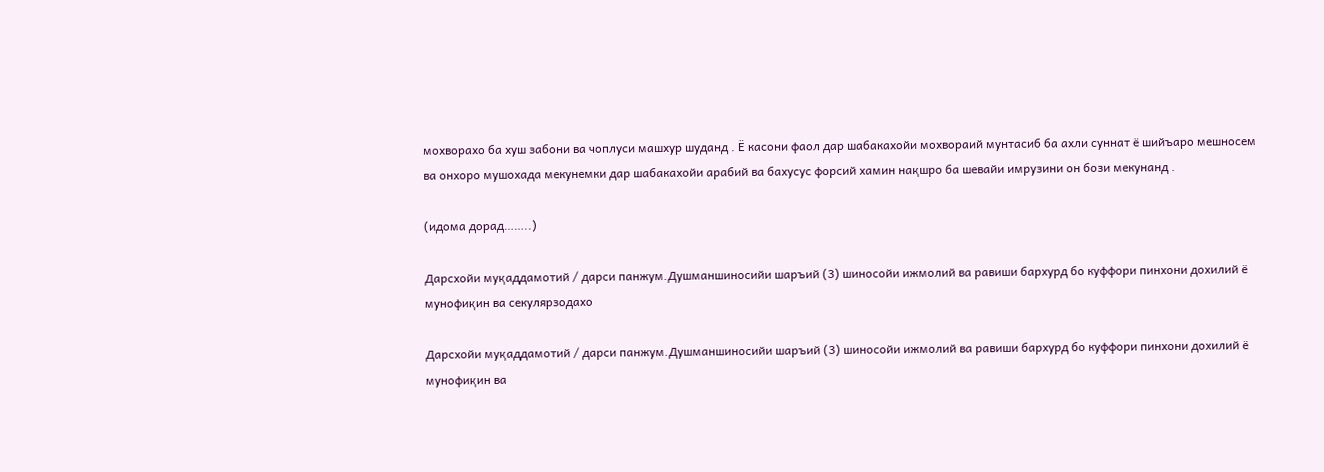мохворахо ба хуш забони ва чоплуси машхур шуданд . Ё касони фаол дар шабакахойи мохвораий мунтасиб ба ахли суннат ё шийъаро мешносем ва онхоро мушохада мекунемки дар шабакахойи арабий ва бахусус форсий хамин нақшро ба шевайи имрузини он бози мекунанд .

(идома дорад……..)

Дарсхойи муқаддамотий / дарси панжум.Душманшиносийи шаръий (3) шиносойи ижмолий ва равиши бархурд бо куффори пинхони дохилий ё мунофиқин ва секулярзодахо

Дарсхойи муқаддамотий / дарси панжум.Душманшиносийи шаръий (3) шиносойи ижмолий ва равиши бархурд бо куффори пинхони дохилий ё мунофиқин ва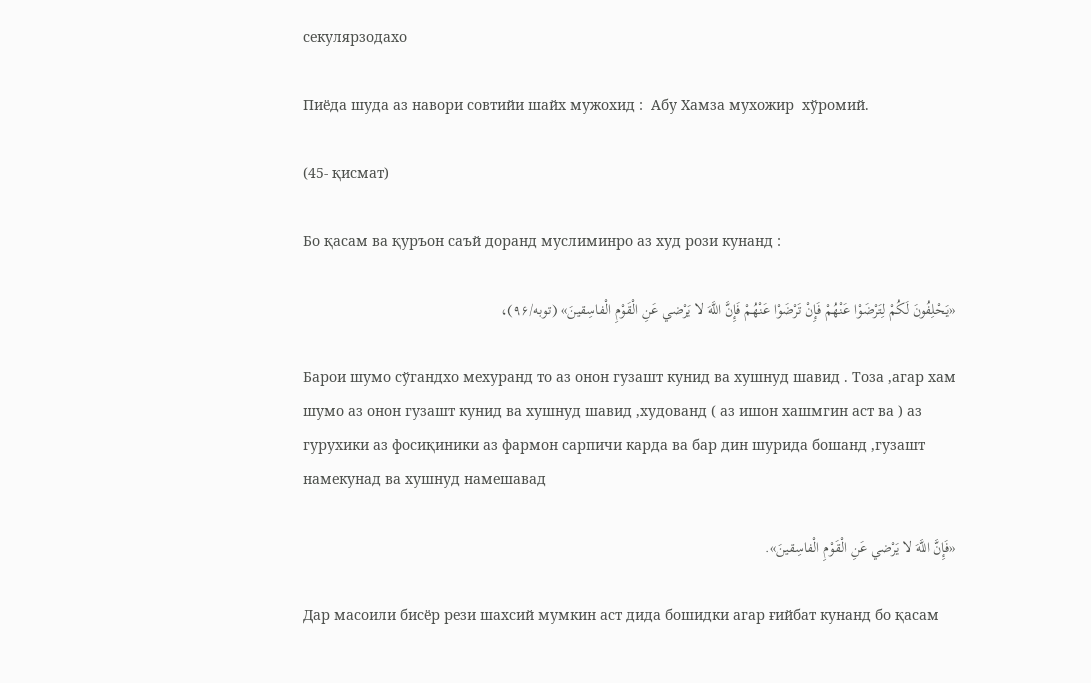секулярзодахо

Пиёда шуда аз навори совтийи шайх мужохид :  Абу Хамза мухожир  хўромий.

(45- қисмат)

Бо қасам ва қуръон саъй доранд муслиминро аз худ рози кунанд :

«يَحْلِفُونَ لَکُمْ لِتَرْضَوْا عَنْهُمْ فَإِنْ تَرْضَوْا عَنْهُمْ فَإِنَّ اللَّهَ لا يَرْضي عَنِ الْقَوْمِ الْفاسِقينَ» (توبه/۹۶)،

Барои шумо сўгандхо мехуранд то аз онон гузашт кунид ва хушнуд шавид . Тоза ,агар хам шумо аз онон гузашт кунид ва хушнуд шавид ,худованд ( аз ишон хашмгин аст ва ) аз гурухики аз фосиқиники аз фармон сарпичи карда ва бар дин шурида бошанд ,гузашт намекунад ва хушнуд намешавад

«فَإِنَّ اللَّهَ لا يَرْضي عَنِ الْقَوْمِ الْفاسِقينَ».

Дар масоили бисёр рези шахсий мумкин аст дида бошидки агар ғийбат кунанд бо қасам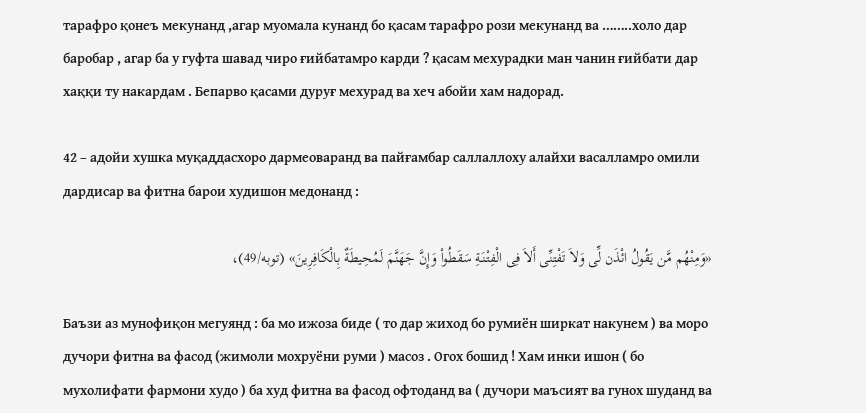тарафро қонеъ мекунанд ,агар муомала кунанд бо қасам тарафро рози мекунанд ва ……..холо дар баробар , агар ба у гуфта шавад чиро ғийбатамро карди ? қасам мехурадки ман чанин ғийбати дар хаққи ту накардам . Бепарво қасами дуруғ мехурад ва хеч абойи хам надорад.

42 – адойи хушка муқаддасхоро дармеоваранд ва пайғамбар саллаллоху алайхи васалламро омили дардисар ва фитна барои худишон медонанд :

«وَمِنْهُم مَّن یَقُولُ ائْذَن لِّی وَلاَ تَفْتِنِّی أَلاَ فِی الْفِتْنَةِ سَقَطُواْ وَإِنَّ جَهَنَّمَ لَمُحِیطَةٌ بِالْکَافِرِینَ» (توبه/49)،

Баъзи аз мунофиқон мегуянд : ба мо ижоза биде ( то дар жиход бо румиён ширкат накунем ) ва моро дучори фитна ва фасод (жимоли мохруёни руми ) масоз . Огох бошид ! Хам инки ишон ( бо мухолифати фармони худо ) ба худ фитна ва фасод офтоданд ва ( дучори маъсият ва гунох шуданд ва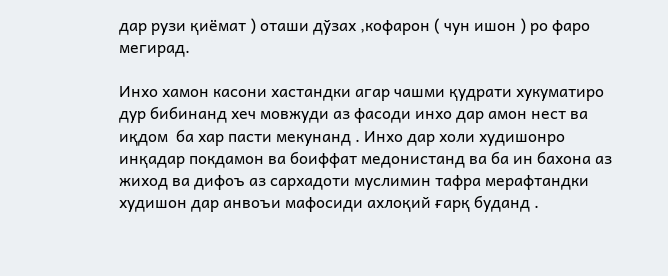дар рузи қиёмат ) оташи дўзах ,кофарон ( чун ишон ) ро фаро мегирад.

Инхо хамон касони хастандки агар чашми қудрати хукуматиро дур бибинанд хеч мовжуди аз фасоди инхо дар амон нест ва иқдом  ба хар пасти мекунанд . Инхо дар холи худишонро инқадар покдамон ва боиффат медонистанд ва ба ин бахона аз жиход ва дифоъ аз сархадоти муслимин тафра мерафтандки худишон дар анвоъи мафосиди ахлоқий ғарқ буданд .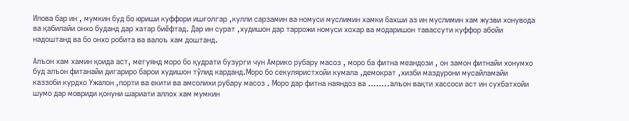Илова бар ин , мумкин буд бо юриши куффори ишғолгар ,кулли сарзамин ва номуси муслимин хамки бахши аз ин муслимин хам жузви хонувода ва қабилайи онхо буданд дар хатар биёфтад. Дар ин сурат ,худишон дар таррожи номуси хохар ва модаришон тавассути куффор абойи надоштанд ва бо онхо робита ва валоъ хам доштанд.

Алъон хам хамин қоида аст, мегуянд моро бо қудрати бузурги чун Амрико рубару масоз , моро ба фитна меандози , он замон фитнайи хонумхо буд алъон фитанайи дигариро барои худишон тўлид карданд.Моро бо секуляристхойи кумала ,демократ ,хизби маздурони мусайламайи каззоби курдхо Ужалон ,порти ва екити ва амсолихи рубару масоз . Моро дар фитна наяндоз ва ……..алъон вақти хассоси аст ин сухбатхойи шумо дар мовриди қонуни шариати аллох хам мумкин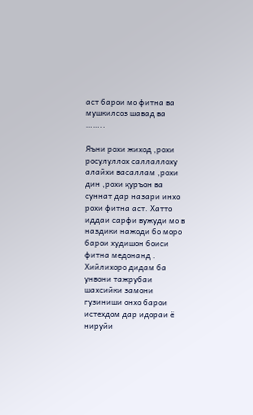аст барои мо фитна ва мушкилсоз шавад ва ……..

Яъни рохи жиход ,рохи росулуллох саллаллоху алайхи васаллам ,рохи дин ,рохи қуръон ва суннат дар назари инхо рохи фитна аст. Хатто иддаи сарфи вужуди мо в наздики нажоди бо моро барои худишон боиси фитна медонанд . Хийлихоро дидам ба унвони тажрубаи шахсийки замони гузиниши онхо барои истехдом дар идораи ё нируйи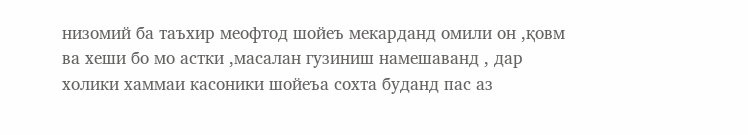низомий ба таъхир меофтод шойеъ мекарданд омили он ,қовм ва хеши бо мо астки ,масалан гузиниш намешаванд , дар холики хаммаи касоники шойеъа сохта буданд пас аз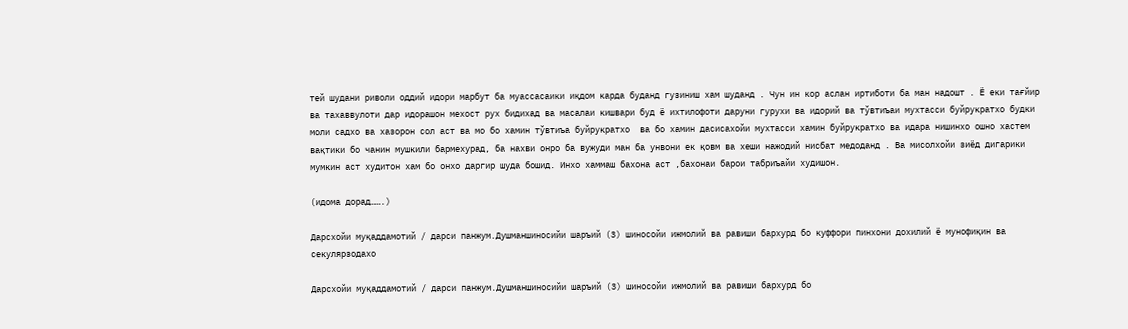тей шудани риволи оддий идори марбут ба муассасаики иқдом карда буданд гузиниш хам шуданд . Чун ин кор аслан иртиботи ба ман надошт . Ё еки тағйир ва тахаввулоти дар идорашон мехост рух бидихад ва масалаи кишвари буд ё ихтилофоти даруни гурухи ва идорий ва тўвтиъаи мухтасси буйрукратхо будки моли садхо ва хазорон сол аст ва мо бо хамин тўвтиъа буйрукратхо  ва бо хамин дасисахойи мухтасси хамин буйрукратхо ва идара нишинхо ошно хастем вақтики бо чанин мушкили бармехурад, ба нахви онро ба вужуди ман ба унвони ек қовм ва хеши нажодий нисбат медоданд . Ва мисолхойи зиёд дигарики мумкин аст худитон хам бо онхо даргир шуда бошид. Инхо хаммаш бахона аст ,бахонаи барои табриъайи худишон.

(идома дорад…….)

Дарсхойи муқаддамотий / дарси панжум.Душманшиносийи шаръий (3) шиносойи ижмолий ва равиши бархурд бо куффори пинхони дохилий ё мунофиқин ва секулярзодахо

Дарсхойи муқаддамотий / дарси панжум.Душманшиносийи шаръий (3) шиносойи ижмолий ва равиши бархурд бо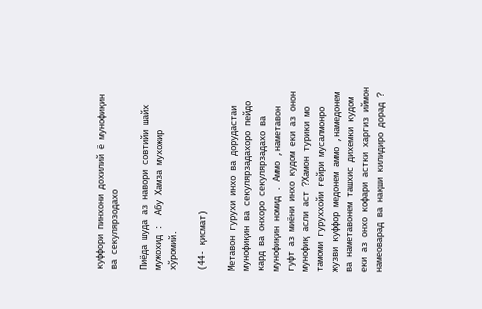куффори пинхони дохилий ё мунофиқин ва секулярзодахо

Пиёда шуда аз навори совтийи шайх мужохид :  Абу Хамза мухожир  хўромий.

(44- қисмат)

Метавон гурухи инхо ва дорудастаи мунофиқин ва секулярзадахоро пейдо кард ва онхоро секулярзадахо ва мунофиқин номид . Аммо ,наметавон гуфт аз миёни инхо кудом еки аз онон мунофиқ асли аст ?Хамон турики мо тамоми гуруххойи ғейри мусалмонро жузви куффор медонем аммо ,намедонем ва наметавонем ташхис дихемки кудом еки аз онхо кофари астки харгиз иймон намеоварад ва нақши килидиро дорад ?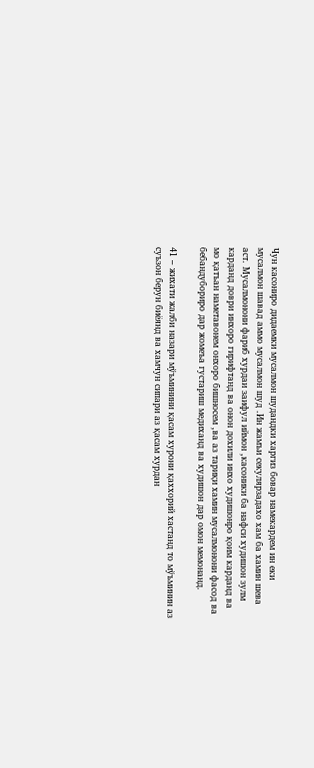Чун касониро дидаемки мусалмон шудандки харгиз бовар намекардем ин еки мусалмон шавад аммо мусалмон шуд .Ин жамъи секулярзадахо хам ба хамин шева аст. Мусалмонони фариб хурдаи заифул иймон ,касоники ба нафси худишон зулм карданд доври инхоро гирифтанд ва онон дохили инхо худишонро қоим карданд ва мо қатъан наметавонем онхоро бишносем ,ва аз тариқи хамин мусалмонони фасод ва бебандубориро дар жомеъа густариш медиханд ва худишон дар омон мемонанд.

41 – жихати жалби назари мўъминини қасам хурони қаххорий хастанд то мўъминин аз суъзон берун биёянд ва хамчун сипари аз қасам хурдан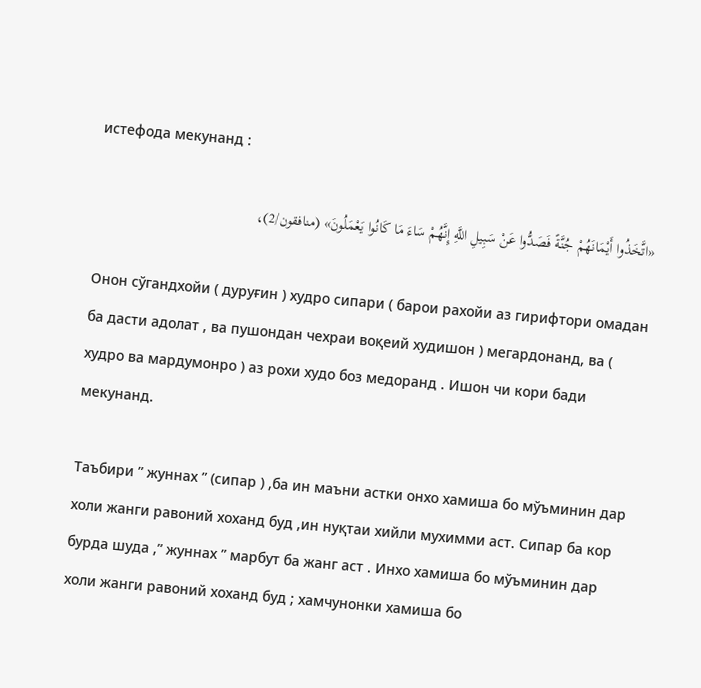истефода мекунанд :

«اتَّخَذُوا أَيْمَانَهُمْ جُنَّةً فَصَدُّوا عَنْ سَبِيلِ اللَّهِ إِنَّهُمْ سَاءَ مَا كَانُوا يَعْمَلُونَ» (منافقون/2)،

Онон сўгандхойи ( дуруғин ) худро сипари ( барои рахойи аз гирифтори омадан ба дасти адолат , ва пушондан чехраи воқеий худишон ) мегардонанд, ва ( худро ва мардумонро ) аз рохи худо боз медоранд . Ишон чи кори бади мекунанд.

Таъбири ” жуннах ” (сипар ) ,ба ин маъни астки онхо хамиша бо мўъминин дар холи жанги равоний хоханд буд ,ин нуқтаи хийли мухимми аст. Сипар ба кор бурда шуда ,” жуннах ” марбут ба жанг аст . Инхо хамиша бо мўъминин дар холи жанги равоний хоханд буд ; хамчунонки хамиша бо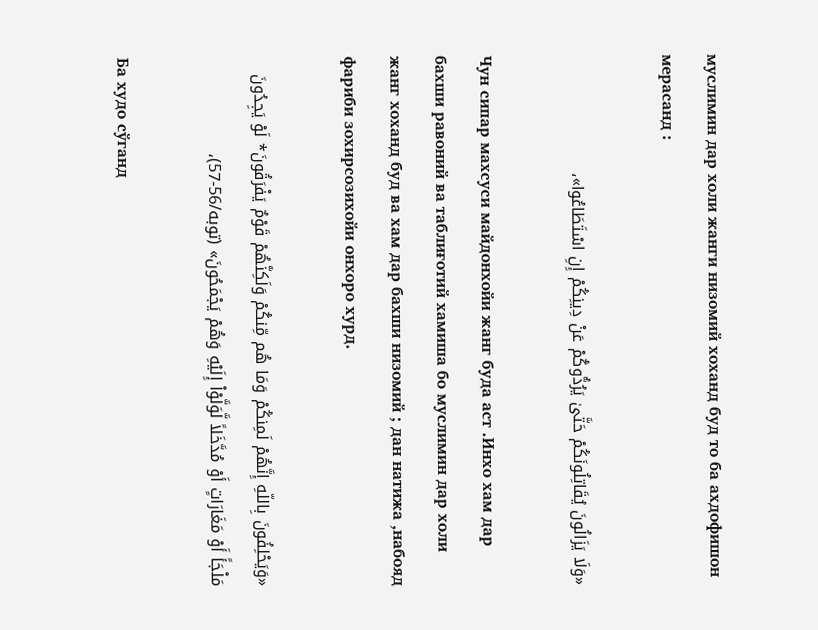муслимин дар холи жанги низомий хоханд буд то ба ахдофишон мерасанд :

«وَلَا يَزَالُونَ يُقَاتِلُونَكُمْ حَتَّىٰ يَرُدُّوكُمْ عَنْ دِينِكُمْ إِنِ اسْتَطَاعُوا»،

Чун сипар махсуси майдонхойи жанг буда аст .Инхо хам дар бахши равоний ва таблиғотий хамиша бо муслимин дар холи жанг хоханд буд ва хам дар бахши низомий ; дан натижа ,набояд фариби зохирсозихойи онхоро хурд.

«وَیَحْلِفُونَ بِاللّهِ إِنَّهُمْ لَمِنکُمْ وَمَا هُم مِّنکُمْ وَلَکِنَّهُمْ قَوْمٌ یَفْرَقُونَ* لَوْ یَجِدُونَ مَلْجَأً أَوْ مَغَارَاتٍ أَوْ مُدَّخَلاً لَّوَلَّوْاْ إِلَیْهِ وَهُمْ یَجْمَحُونَ» (توبه/56-57)،

Ба худо сўганд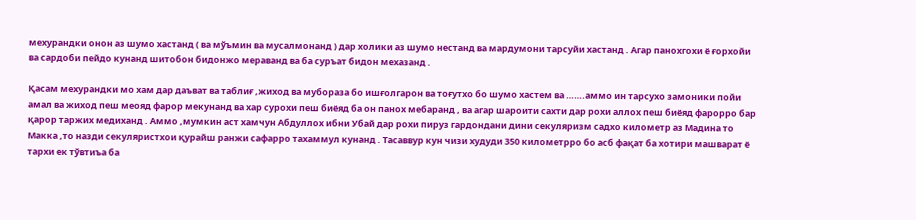мехурандки онон аз шумо хастанд ( ва мўъмин ва мусалмонанд ) дар холики аз шумо нестанд ва мардумони тарсуйи хастанд . Агар панохгохи ё ғорхойи ва сардоби пейдо кунанд шитобон бидонжо мераванд ва ба суръат бидон мехазанд .

Қасам мехурандки мо хам дар даъват ва таблиғ ,жиход ва мубораза бо ишғолгарон ва тоғутхо бо шумо хастем ва …….аммо ин тарсухо замоники пойи амал ва жиход пеш меояд фарор мекунанд ва хар сурохи пеш биёяд ба он панох мебаранд , ва агар шароити сахти дар рохи аллох пеш биёяд фарорро бар қарор таржих медиханд . Аммо ,мумкин аст хамчун Абдуллох ибни Убай дар рохи пируз гардондани дини секуляризм садхо километр аз Мадина то Макка ,то назди секуляристхои қурайш ранжи сафарро тахаммул кунанд . Тасаввур кун чизи худуди 350 километрро бо асб фақат ба хотири машварат ё тархи ек тўвтиъа ба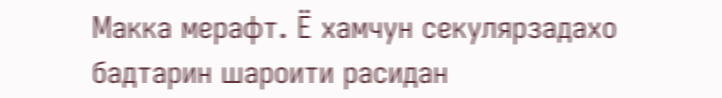Макка мерафт. Ё хамчун секулярзадахо бадтарин шароити расидан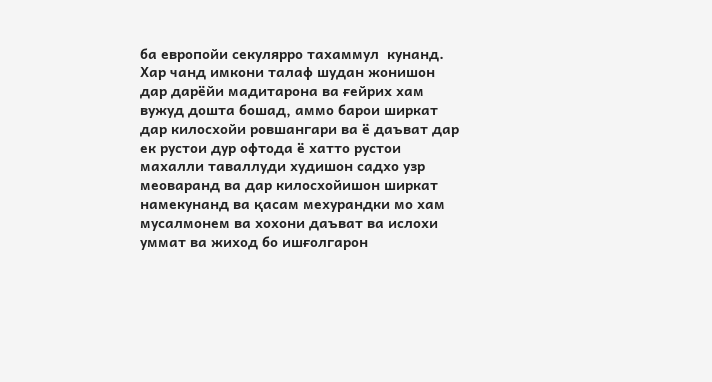ба европойи секулярро тахаммул  кунанд. Хар чанд имкони талаф шудан жонишон дар дарёйи мадитарона ва ғейрих хам вужуд дошта бошад, аммо барои ширкат дар килосхойи ровшангари ва ё даъват дар ек рустои дур офтода ё хатто рустои махалли таваллуди худишон садхо узр меоваранд ва дар килосхойишон ширкат намекунанд ва қасам мехурандки мо хам мусалмонем ва хохони даъват ва ислохи уммат ва жиход бо ишғолгарон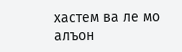хастем ва ле мо алъон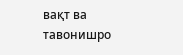вақт ва тавонишро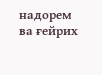надорем ва ғейрих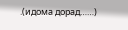.(идома дорад……)